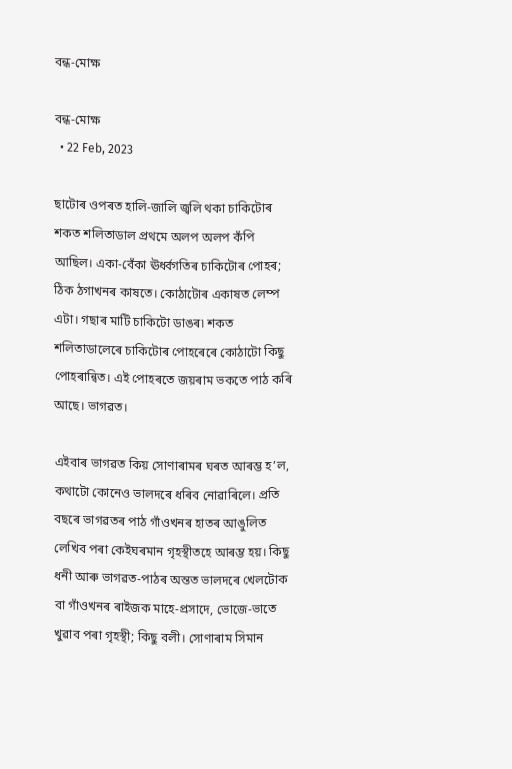বন্ধ-মোক্ষ

বন্ধ-মোক্ষ
  • 22 Feb, 2023

ছাটোৰ ওপৰত হালি-জালি জ্বলি থকা চাকিটোৰ শকত শলিতাডাল প্রথমে অলপ অলপ কঁপি আছিল। একা-বেঁকা ঊর্ধ্বগতিৰ চাকিটোৰ পোহৰ; ঠিক ঠগাখনৰ কাষতে। কোঠাটোৰ একাষত লেম্প এটা। গছাৰ মাটি চাকিটো ডাঙৰ৷ শকত শলিতাডালেৰে চাকিটোৰ পোহৰেৰে কোঠাটো কিছু পোহৰান্বিত। এই পোহৰতে জয়ৰাম ভকতে পাঠ কৰি আছে। ভাগৱত।

এইবাৰ ভাগৱত কিয় সোণাৰামৰ ঘৰত আৰম্ভ হ’ল, কথাটো কোনেও ভালদৰে ধৰিব নোৱাৰিলে। প্রতি বছৰে ভাগৱতৰ পাঠ গাঁওখনৰ হাতৰ আঙুলিত লেখিব পৰা কেইঘৰমান গৃহস্থীতহে আৰম্ভ হয়। কিছু ধনী আৰু ভাগৱত-পাঠৰ অন্তত ভালদৰে খেলটোক বা গাঁওখনৰ ৰাইজক মাহে-প্রসাদে, ভোজে-ভাতে খুৱাব পৰা গৃহস্থী; কিছু বলী। সোণাৰাম সিমান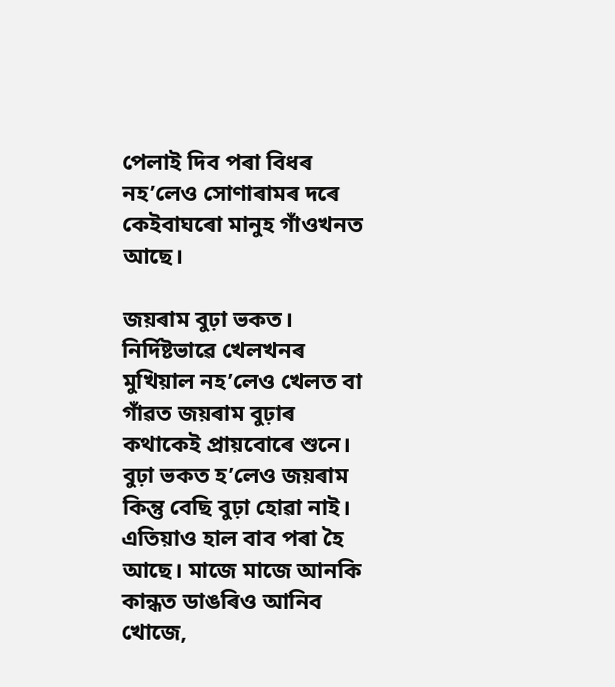পেলাই দিব পৰা বিধৰ নহ’লেও সোণাৰামৰ দৰে কেইবাঘৰো মানুহ গাঁওখনত আছে।

জয়ৰাম বুঢ়া ভকত। নিৰ্দিষ্টভাৱে খেলখনৰ মুখিয়াল নহ’লেও খেলত বা গাঁৱত জয়ৰাম বুঢ়াৰ কথাকেই প্ৰায়বোৰে শুনে। বুঢ়া ভকত হ’লেও জয়ৰাম কিন্তু বেছি বুঢ়া হোৱা নাই। এতিয়াও হাল বাব পৰা হৈ আছে। মাজে মাজে আনকি কান্ধত ডাঙৰিও আনিব খোজে,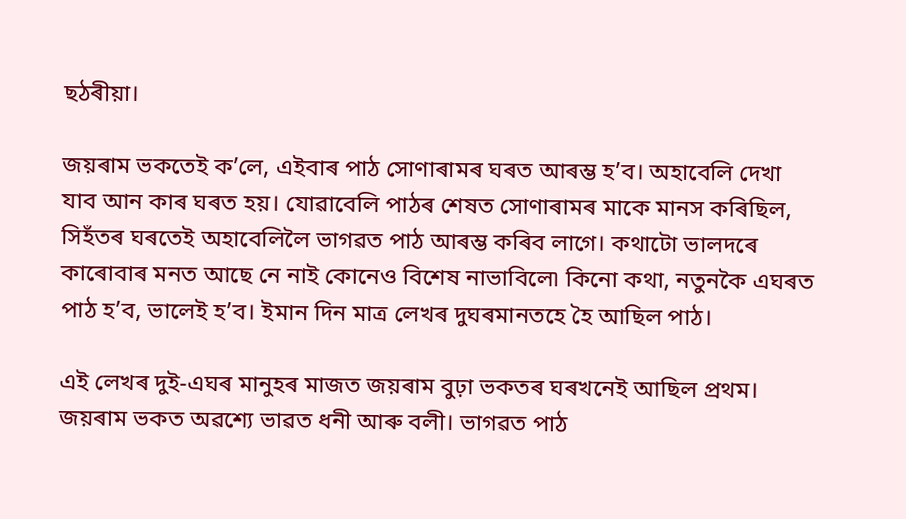ছঠৰীয়া।

জয়ৰাম ভকতেই ক’লে, এইবাৰ পাঠ সোণাৰামৰ ঘৰত আৰম্ভ হ’ব। অহাবেলি দেখা যাব আন কাৰ ঘৰত হয়। যোৱাবেলি পাঠৰ শেষত সোণাৰামৰ মাকে মানস কৰিছিল, সিহঁতৰ ঘৰতেই অহাবেলিলৈ ভাগৱত পাঠ আৰম্ভ কৰিব লাগে। কথাটো ভালদৰে কাৰোবাৰ মনত আছে নে নাই কোনেও বিশেষ নাভাবিলে৷ কিনো কথা, নতুনকৈ এঘৰত পাঠ হ’ব, ভালেই হ’ব। ইমান দিন মাত্র লেখৰ দুঘৰমানতহে হৈ আছিল পাঠ।

এই লেখৰ দুই-এঘৰ মানুহৰ মাজত জয়ৰাম বুঢ়া ভকতৰ ঘৰখনেই আছিল প্রথম। জয়ৰাম ভকত অৱশ্যে ভাৱত ধনী আৰু বলী। ভাগৱত পাঠ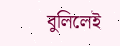বুলিলেই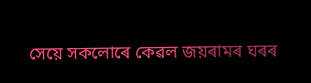সেয়ে সকলোৰে কেৱল জয়ৰামৰ ঘৰৰ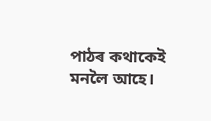পাঠৰ কথাকেই মনলৈ আহে।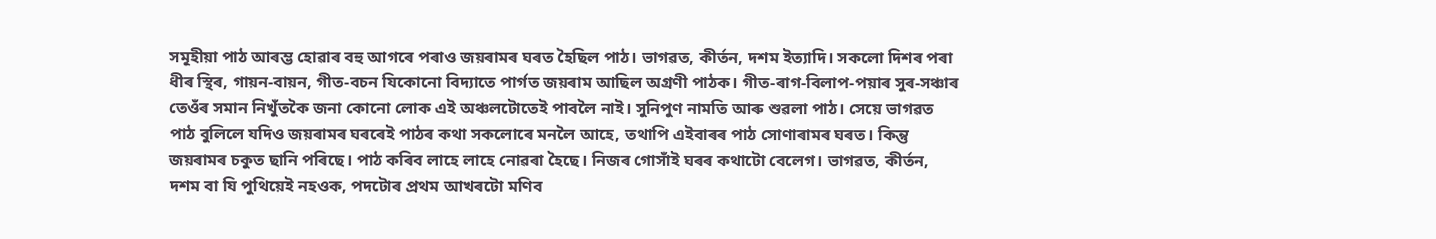সমূহীয়া পাঠ আৰম্ভ হোৱাৰ বহু আগৰে পৰাও জয়ৰামৰ ঘৰত হৈছিল পাঠ। ভাগৱত, কীর্তন, দশম ইত্যাদি। সকলো দিশৰ পৰা ধীৰ স্থিৰ, গায়ন-বায়ন, গীত-বচন যিকোনো বিদ্যাতে পাৰ্গত জয়ৰাম আছিল অগ্রণী পাঠক। গীত-ৰাগ-বিলাপ-পয়াৰ সুৰ-সঞ্চাৰ তেওঁৰ সমান নিখুঁতকৈ জনা কোনো লোক এই অঞ্চলটোতেই পাবলৈ নাই। সুনিপুণ নামতি আৰু শুৱলা পাঠ। সেয়ে ভাগৱত পাঠ বুলিলে যদিও জয়ৰামৰ ঘৰৰেই পাঠৰ কথা সকলোৰে মনলৈ আহে, তথাপি এইবাৰৰ পাঠ সোণাৰামৰ ঘৰত। কিন্তু জয়ৰামৰ চকুত ছানি পৰিছে। পাঠ কৰিব লাহে লাহে নোৱৰা হৈছে। নিজৰ গোসাঁই ঘৰৰ কথাটো বেলেগ। ভাগৱত, কীর্তন, দশম বা যি পুথিয়েই নহওক, পদটোৰ প্ৰথম আখৰটো মণিব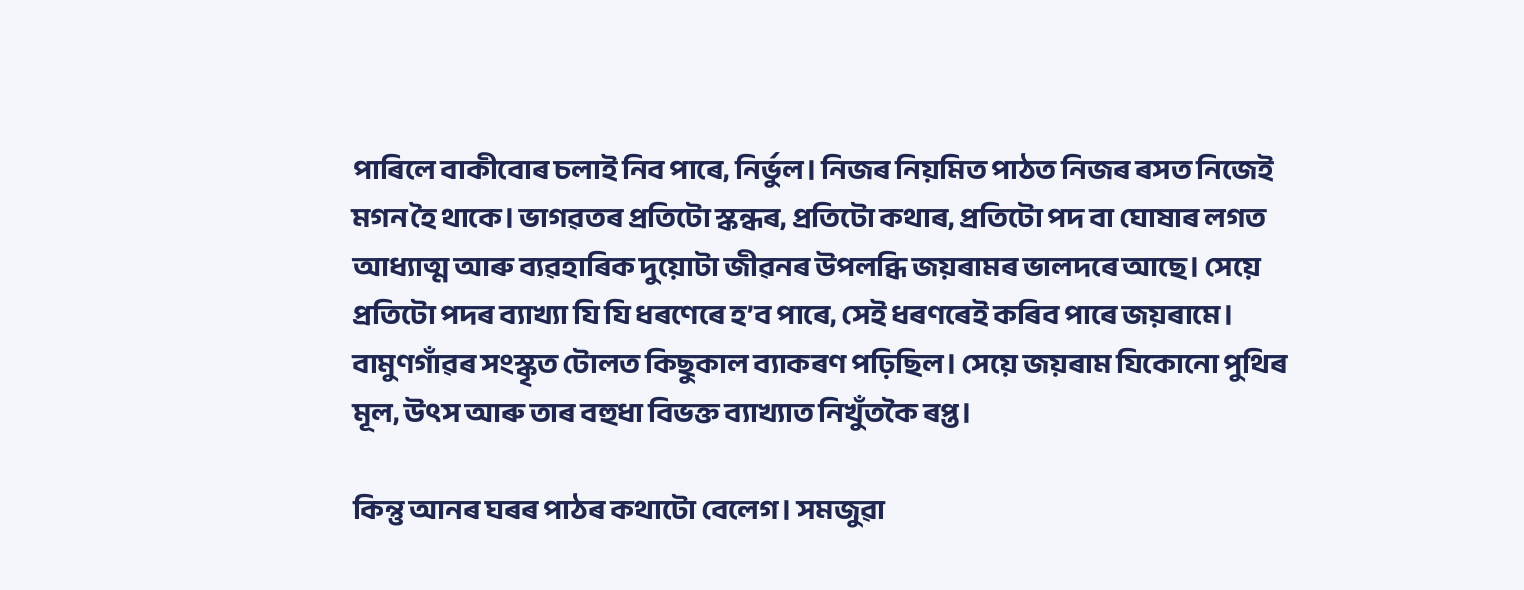পাৰিলে বাকীবোৰ চলাই নিব পাৰে, নির্ভুল। নিজৰ নিয়মিত পাঠত নিজৰ ৰসত নিজেই মগন হৈ থাকে। ভাগৱতৰ প্ৰতিটো স্কন্ধৰ, প্ৰতিটো কথাৰ, প্ৰতিটো পদ বা ঘোষাৰ লগত আধ্যাত্ম আৰু ব্যৱহাৰিক দুয়োটা জীৱনৰ উপলব্ধি জয়ৰামৰ ভালদৰে আছে। সেয়ে প্ৰতিটো পদৰ ব্যাখ্যা যি যি ধৰণেৰে হ’ব পাৰে, সেই ধৰণৰেই কৰিব পাৰে জয়ৰামে। বামুণগাঁৱৰ সংস্কৃত টোলত কিছুকাল ব্যাকৰণ পঢ়িছিল। সেয়ে জয়ৰাম যিকোনো পুথিৰ মূল, উৎস আৰু তাৰ বহুধা বিভক্ত ব্যাখ্যাত নিখুঁতকৈ ৰপ্ত।

কিন্তু আনৰ ঘৰৰ পাঠৰ কথাটো বেলেগ। সমজুৱা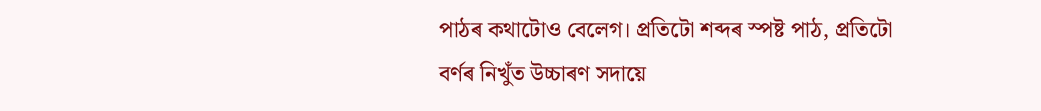পাঠৰ কথাটোও বেলেগ। প্ৰতিটো শব্দৰ স্পষ্ট পাঠ, প্ৰতিটো বৰ্ণৰ নিখুঁত উচ্চাৰণ সদায়ে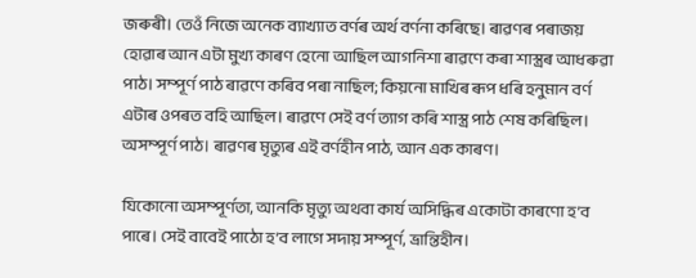জৰুৰী। তেওঁ নিজে অনেক ব্যাখ্যাত বৰ্ণৰ অৰ্থ বৰ্ণনা কৰিছে। ৰাৱণৰ পৰাজয় হোৱাৰ আন এটা মুখ্য কাৰণ হেনো আছিল আগনিশা ৰাৱণে কৰা শাস্ত্ৰৰ আধৰুৱা পাঠ। সম্পূৰ্ণ পাঠ ৰাৱণে কৰিব পৰা নাছিল; কিয়নো মাখিৰ ৰূপ ধৰি হনুমান বৰ্ণ এটাৰ ওপৰত বহি আছিল। ৰাৱণে সেই বর্ণ ত্যাগ কৰি শাস্ত্ৰ পাঠ শেষ কৰিছিল। অসম্পূর্ণ পাঠ। ৰাৱণৰ মৃত্যুৰ এই বর্ণহীন পাঠ, আন এক কাৰণ।

যিকোনো অসম্পূর্ণতা, আনকি মৃত্যু অথবা কার্য অসিদ্ধিৰ একোটা কাৰণো হ’ব পাৰে। সেই বাবেই পাঠো হ’ব লাগে সদায় সম্পূর্ণ, ভ্রান্তিহীন।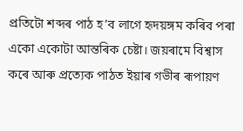প্ৰতিটো শব্দৰ পাঠ হ’ব লাগে হৃদয়ঙ্গম কৰিব পৰা একো একোটা আন্তৰিক চেষ্টা। জয়ৰামে বিশ্বাস কৰে আৰু প্ৰত্যেক পাঠত ইয়াৰ গভীৰ ৰূপায়ণ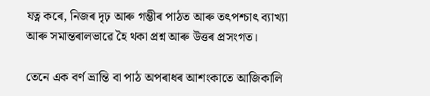যত্ন কৰে, নিজৰ দৃঢ় আৰু গম্ভীৰ পাঠত আৰু তৎপশ্চাৎ ব্যাখ্যা আৰু সমান্তৰালভাৱে হৈ থকা প্ৰশ্ন আৰু উত্তৰ প্ৰসংগত।

তেনে এক বর্ণ ভ্রান্তি বা পাঠ অপৰাধৰ আশংকাতে আজিকালি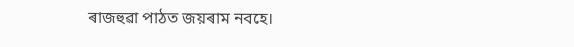ৰাজহুৱা পাঠত জয়ৰাম নবহে।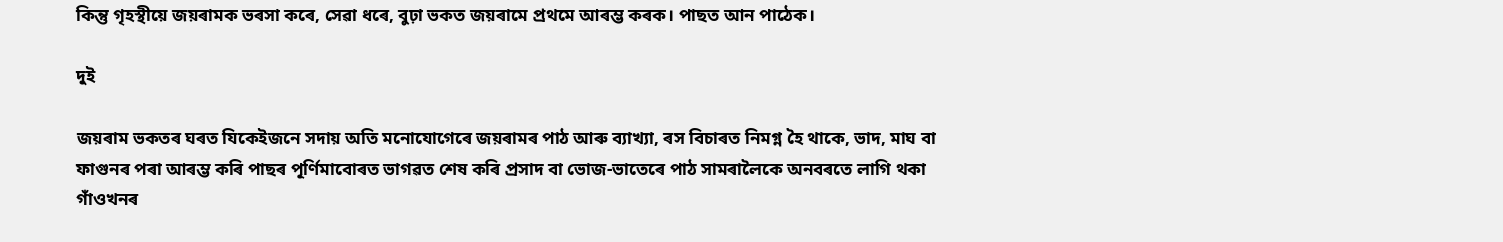কিন্তু গৃহস্থীয়ে জয়ৰামক ভৰসা কৰে, সেৱা ধৰে, বুঢ়া ভকত জয়ৰামে প্রথমে আৰম্ভ কৰক। পাছত আন পাঠেক।

দুই

জয়ৰাম ভকতৰ ঘৰত যিকেইজনে সদায় অতি মনোযোগেৰে জয়ৰামৰ পাঠ আৰু ব্যাখ্যা, ৰস বিচাৰত নিমগ্ন হৈ থাকে, ভাদ, মাঘ বা ফাগুনৰ পৰা আৰম্ভ কৰি পাছৰ পূৰ্ণিমাবোৰত ভাগৱত শেষ কৰি প্ৰসাদ বা ভোজ-ভাতেৰে পাঠ সামৰালৈকে অনবৰতে লাগি থকা গাঁওখনৰ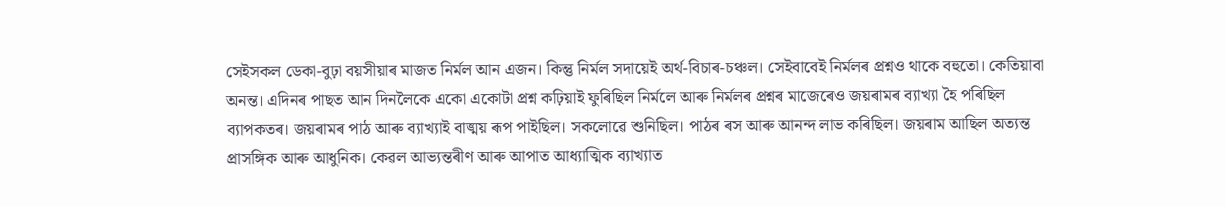সেইসকল ডেকা-বুঢ়া বয়সীয়াৰ মাজত নিৰ্মল আন এজন। কিন্তু নির্মল সদায়েই অৰ্থ-বিচাৰ-চঞ্চল। সেইবাবেই নিৰ্মলৰ প্রশ্নও থাকে বহুতো। কেতিয়াবা অনন্ত। এদিনৰ পাছত আন দিনলৈকে একো একোটা প্রশ্ন কঢ়িয়াই ফুৰিছিল নির্মলে আৰু নিৰ্মলৰ প্ৰশ্নৰ মাজেৰেও জয়ৰামৰ ব্যাখ্যা হৈ পৰিছিল ব্যাপকতৰ। জয়ৰামৰ পাঠ আৰু ব্যাখ্যাই বাঙ্ময় ৰূপ পাইছিল। সকলোৱে শুনিছিল। পাঠৰ ৰস আৰু আনন্দ লাভ কৰিছিল। জয়ৰাম আছিল অত্যন্ত প্রাসঙ্গিক আৰু আধুনিক। কেৱল আভ্যন্তৰীণ আৰু আপাত আধ্যাত্মিক ব্যাখ্যাত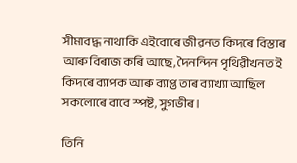সীমাবদ্ধ নাথাকি এইবোৰে জীৱনত কিদৰে বিস্তাৰ আৰু বিৰাজ কৰি আছে, দৈনন্দিন পৃথিৱীখনত ই কিদৰে ব্যাপক আৰু ব্যাপ্ত তাৰ ব্যাখ্যা আছিল সকলোৰে বাবে স্পষ্ট, সুগভীৰ।

তিনি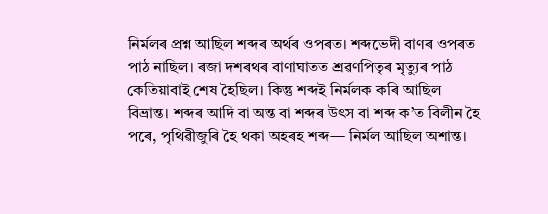নিৰ্মলৰ প্ৰশ্ন আছিল শব্দৰ অৰ্থৰ ওপৰত। শব্দভেদী বাণৰ ওপৰত পাঠ নাছিল। ৰজা দশৰথৰ বাণাঘাতত শ্ৰৱণপিতৃৰ মৃত্যুৰ পাঠ কেতিয়াবাই শেষ হৈছিল। কিন্তু শব্দই নিৰ্মলক কৰি আছিল বিভ্রান্ত। শব্দৰ আদি বা অন্ত বা শব্দৰ উৎস বা শব্দ ক’ত বিলীন হৈ পৰে, পৃথিৱীজুৰি হৈ থকা অহৰহ শব্দ— নির্মল আছিল অশান্ত।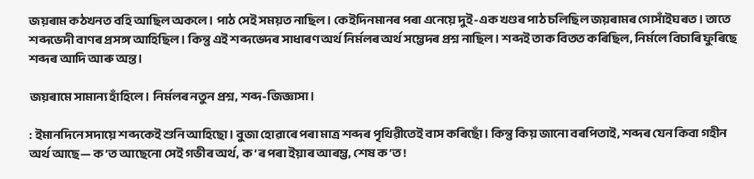জয়ৰাম কঠখনত বহি আছিল অকলে। পাঠ সেই সময়ত নাছিল। কেইদিনমানৰ পৰা এনেয়ে দুই-এক খণ্ডৰ পাঠ চলিছিল জয়ৰামৰ গোসাঁইঘৰত। তাতে শব্দভেদী বাণৰ প্ৰসঙ্গ আহিছিল। কিন্তু এই শব্দভেদৰ সাধাৰণ অৰ্থ নির্মলৰ অৰ্থ সম্ভেদৰ প্ৰশ্ন নাছিল। শব্দই তাক বিতত কৰিছিল, নির্মলে বিচাৰি ফুৰিছে শব্দৰ আদি আৰু অন্ত।

জয়ৰামে সামান্য হাঁহিলে। নিৰ্মলৰ নতুন প্রশ্ন, শব্দ-জিজ্ঞাসা।

: ইমানদিনে সদায়ে শব্দকেই শুনি আহিছো। বুজা হোৱাৰে পৰা মাত্ৰ শব্দৰ পৃথিৱীতেই বাস কৰিছোঁ। কিন্তু কিয় জানো বৰপিতাই, শব্দৰ যেন কিবা গহীন অর্থ আছে— ক’ত আছেনো সেই গভীৰ অৰ্থ, ক’ৰ পৰা ইয়াৰ আৰম্ভ, শেষ ক’ত!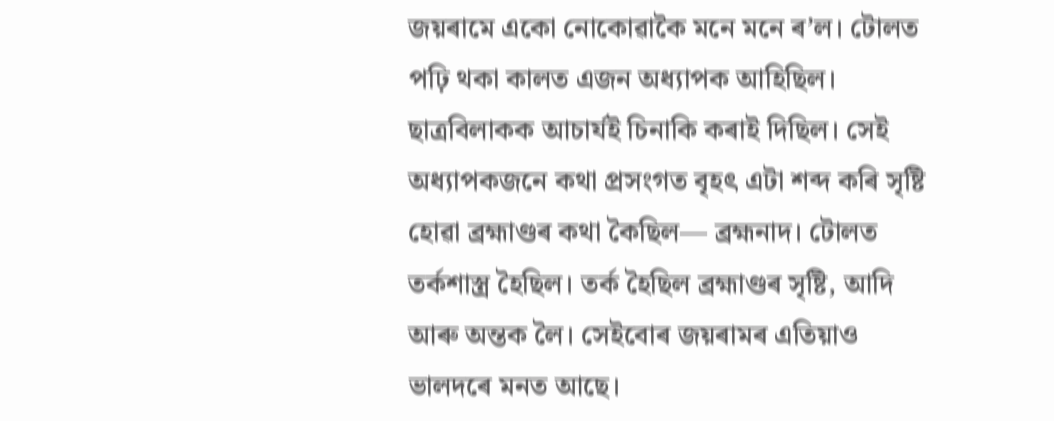জয়ৰামে একো নোকোৱাকৈ মনে মনে ৰ’ল। টোলত পঢ়ি থকা কালত এজন অধ্যাপক আহিছিল। ছাত্ৰবিলাকক আচার্যই চিনাকি কৰাই দিছিল। সেই অধ্যাপকজনে কথা প্ৰসংগত বৃহৎ এটা শব্দ কৰি সৃষ্টি হোৱা ব্ৰহ্মাণ্ডৰ কথা কৈছিল— ব্ৰহ্মনাদ। টোলত তর্কশাস্ত্ৰ হৈছিল। তৰ্ক হৈছিল ব্ৰহ্মাণ্ডৰ সৃষ্টি, আদি আৰু অন্তক লৈ। সেইবোৰ জয়ৰামৰ এতিয়াও ভালদৰে মনত আছে।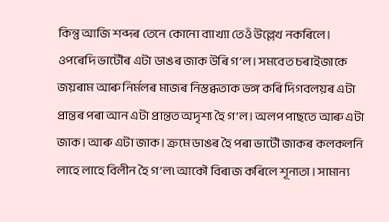কিন্তু আজি শব্দৰ তেনে কোনো ব্যাখ্যা তেওঁ উল্লেখ নকৰিলে। ওপৰেদি ভাটৌৰ এটা ডাঙৰ জাক উৰি গ’ল। সমবেত চৰাইজাকে জয়ৰাম আৰু নিৰ্মলৰ মাজৰ নিস্তব্ধতাক ভঙ্গ কৰি দিগবলয়ৰ এটা প্ৰান্তৰ পৰা আন এটা প্ৰান্তত অদৃশ্য হৈ গ’ল। অলপ পাছতে আৰু এটা জাক। আৰু এটা জাক। ক্ৰমে ডাঙৰ হৈ পৰা ভাটৌ জাকৰ কলকলনি লাহে লাহে বিলীন হৈ গ’ল৷ আকৌ বিৰাজ কৰিলে শূন্যতা। সামান্য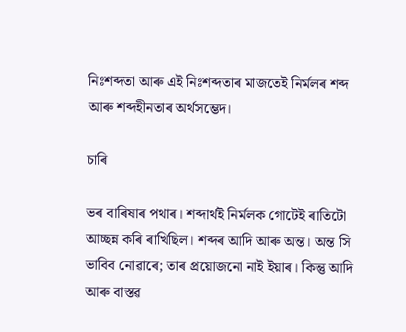নিঃশব্দতা আৰু এই নিঃশব্দতাৰ মাজতেই নিৰ্মলৰ শব্দ আৰু শব্দহীনতাৰ অৰ্থসম্ভেদ।

চাৰি

ভৰ বাৰিষাৰ পথাৰ। শব্দাৰ্থই নির্মলক গোটেই ৰাতিটো আচ্ছন্ন কৰি ৰাখিছিল। শব্দৰ আদি আৰু অন্ত। অন্ত সি ভাবিব নোৱাৰে; তাৰ প্রয়োজনো নাই ইয়াৰ। কিন্তু আদি আৰু বাস্তৱ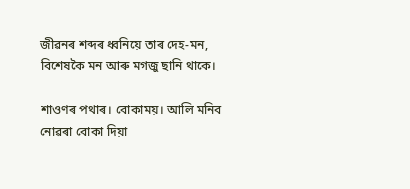জীৱনৰ শব্দৰ ধ্বনিয়ে তাৰ দেহ-মন, বিশেষকৈ মন আৰু মগজু ছানি থাকে।

শাওণৰ পথাৰ। বোকাময়। আলি মনিব নোৱৰা বোকা দিয়া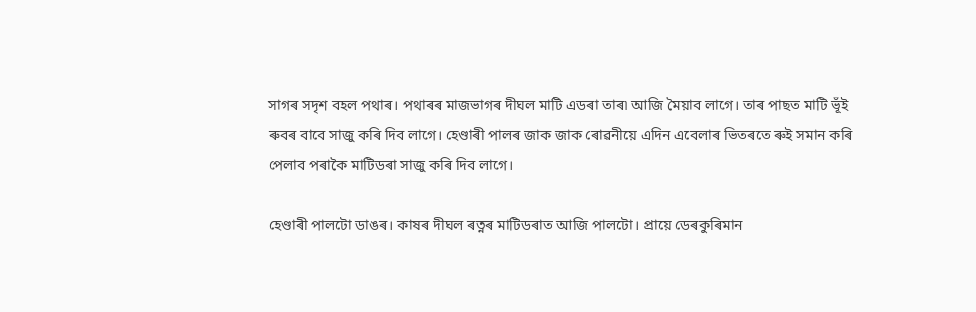সাগৰ সদৃশ বহল পথাৰ। পথাৰৰ মাজভাগৰ দীঘল মাটি এডৰা তাৰ৷ আজি মৈয়াব লাগে। তাৰ পাছত মাটি ভূঁই ৰুবৰ বাবে সাজু কৰি দিব লাগে। হেণ্ডাৰী পালৰ জাক জাক ৰোৱনীয়ে এদিন এবেলাৰ ভিতৰতে ৰুই সমান কৰি পেলাব পৰাকৈ মাটিডৰা সাজু কৰি দিব লাগে।

হেণ্ডাৰী পালটো ডাঙৰ। কাষৰ দীঘল ৰত্নৰ মাটিডৰাত আজি পালটো। প্ৰায়ে ডেৰকুৰিমান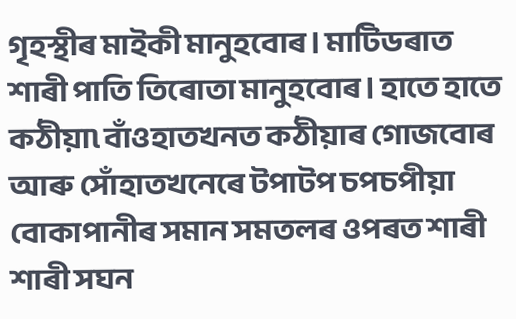গৃহস্থীৰ মাইকী মানুহবোৰ। মাটিডৰাত শাৰী পাতি তিৰোতা মানুহবোৰ। হাতে হাতে কঠীয়া৷ বাঁওহাতখনত কঠীয়াৰ গোজবোৰ আৰু সোঁহাতখনেৰে টপাটপ চপচপীয়া বোকাপানীৰ সমান সমতলৰ ওপৰত শাৰী শাৰী সঘন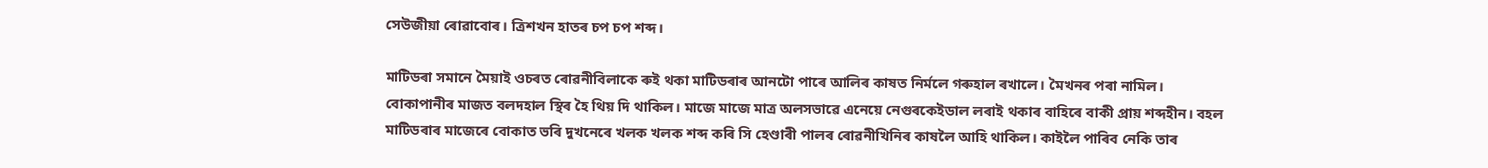সেউজীয়া ৰোৱাবোৰ। ত্ৰিশখন হাতৰ চপ চপ শব্দ।

মাটিডৰা সমানে মৈয়াই ওচৰত ৰোৱনীবিলাকে ৰুই থকা মাটিডৰাৰ আনটো পাৰে আলিৰ কাষত নিৰ্মলে গৰুহাল ৰখালে। মৈখনৰ পৰা নামিল। বোকাপানীৰ মাজত বলদহাল স্থিৰ হৈ থিয় দি থাকিল। মাজে মাজে মাত্র অলসভাৱে এনেয়ে নেগুৰকেইডাল লৰাই থকাৰ বাহিৰে বাকী প্রায় শব্দহীন। বহল মাটিডৰাৰ মাজেৰে বোকাত ভৰি দুখনেৰে খলক খলক শব্দ কৰি সি হেণ্ডাৰী পালৰ ৰোৱনীখিনিৰ কাষলৈ আহি থাকিল। কাইলৈ পাৰিব নেকি তাৰ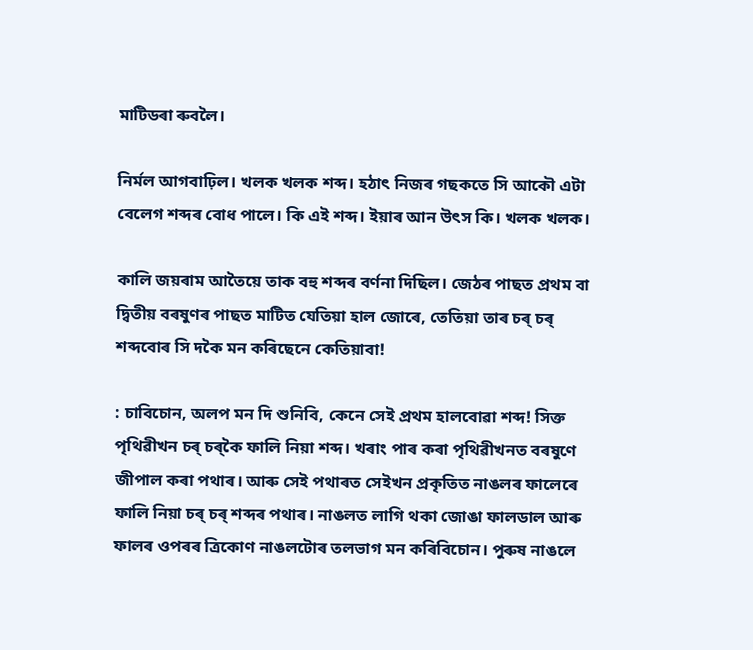মাটিডৰা ৰুবলৈ।

নির্মল আগবাঢ়িল। খলক খলক শব্দ। হঠাৎ নিজৰ গছকতে সি আকৌ এটা বেলেগ শব্দৰ বোধ পালে। কি এই শব্দ। ইয়াৰ আন উৎস কি। খলক খলক।

কালি জয়ৰাম আতৈয়ে তাক বহু শব্দৰ বৰ্ণনা দিছিল। জেঠৰ পাছত প্রথম বা দ্বিতীয় বৰষুণৰ পাছত মাটিত যেতিয়া হাল জোৰে, তেতিয়া তাৰ চৰ্ চৰ্ শব্দবোৰ সি দকৈ মন কৰিছেনে কেতিয়াবা!

: চাবিচোন, অলপ মন দি শুনিবি, কেনে সেই প্রথম হালবোৱা শব্দ! সিক্ত পৃথিৱীখন চৰ্ চৰ্‌কৈ ফালি নিয়া শব্দ। খৰাং পাৰ কৰা পৃথিৱীখনত বৰষুণে জীপাল কৰা পথাৰ। আৰু সেই পথাৰত সেইখন প্ৰকৃতিত নাঙলৰ ফালেৰে ফালি নিয়া চৰ্ চৰ্ শব্দৰ পথাৰ। নাঙলত লাগি থকা জোঙা ফালডাল আৰু ফালৰ ওপৰৰ ত্ৰিকোণ নাঙলটোৰ তলভাগ মন কৰিবিচোন। পুৰুষ নাঙলে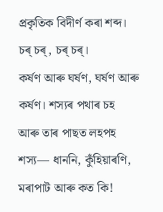প্রকৃতিক বিদীর্ণ কৰা শব্দ। চৰ্ চৰ্, চৰ্ চৰ্।
কৰ্ষণ আৰু ঘৰ্ষণ, ঘৰ্ষণ আৰু কৰ্ষণ। শস্যৰ পথাৰ চহ আৰু তাৰ পাছত লহপহ শস্য— ধাননি, কুঁহিয়াৰণি, মৰাপাট আৰু কত কি!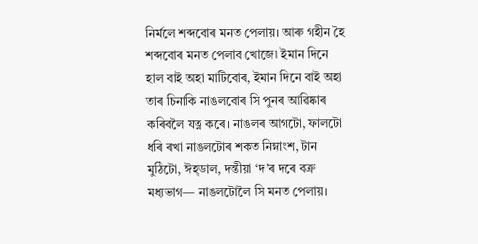নির্মলে শব্দবোৰ মনত পেলায়। আৰু গহীন হৈ শব্দবোৰ মনত পেলাব খোজে৷ ইমান দিনে হাল বাই অহা মাটিবোৰ, ইমান দিনে বাই অহা তাৰ চিনাকি নাঙলবোৰ সি পুনৰ আৱিষ্কাৰ কৰিবলৈ যত্ন কৰে। নাঙলৰ আগটো, ফালটো ধৰি ৰখা নাঙলটোৰ শকত নিম্নাংশ, টান মুঠিটো, ঈহ্ডাল, দন্তীয়া ‘দ’ৰ দৰে বক্ৰ মধ্যভাগ— নাঙলটোলৈ সি মনত পেলায়।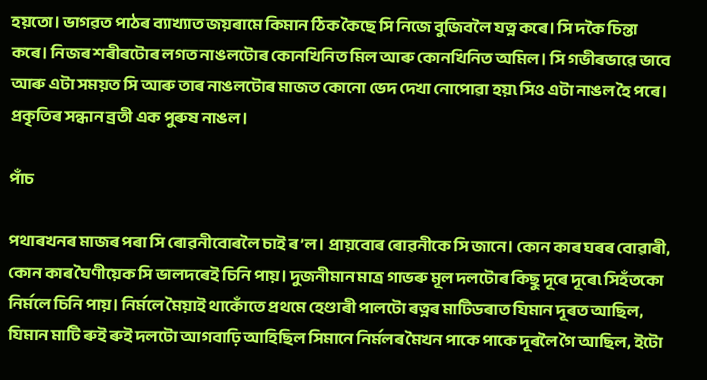হয়তো। ভাগৱত পাঠৰ ব্যাখ্যাত জয়ৰামে কিমান ঠিক কৈছে সি নিজে বুজিবলৈ যত্ন কৰে। সি দকৈ চিন্তা কৰে। নিজৰ শৰীৰটোৰ লগত নাঙলটোৰ কোনখিনিত মিল আৰু কোনখিনিত অমিল। সি গভীৰভাৱে ভাবে আৰু এটা সময়ত সি আৰু তাৰ নাঙলটোৰ মাজত কোনো ভেদ দেখা নোপোৱা হয়৷ সিও এটা নাঙল হৈ পৰে। প্ৰকৃতিৰ সন্ধান ব্ৰতী এক পুৰুষ নাঙল।

পাঁচ

পথাৰখনৰ মাজৰ পৰা সি ৰোৱনীবোৰলৈ চাই ৰ’ল। প্ৰায়বোৰ ৰোৱনীকে সি জানে। কোন কাৰ ঘৰৰ বোৱাৰী, কোন কাৰ ঘৈণীয়েক সি ভালদৰেই চিনি পায়। দুজনীমান মাত্ৰ গাভৰু মূল দলটোৰ কিছু দূৰে দূৰে৷ সিহঁতকো নির্মলে চিনি পায়। নির্মলে মৈয়াই থাকোঁতে প্রথমে হেণ্ডাৰী পালটো ৰত্নৰ মাটিডৰাত যিমান দূৰত আছিল, যিমান মাটি ৰুই ৰুই দলটো আগবাঢ়ি আহিছিল সিমানে নির্মলৰ মৈখন পাকে পাকে দূৰলৈ গৈ আছিল, ইটো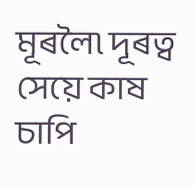মূৰলৈ৷ দূৰত্ব সেয়ে কাষ চাপি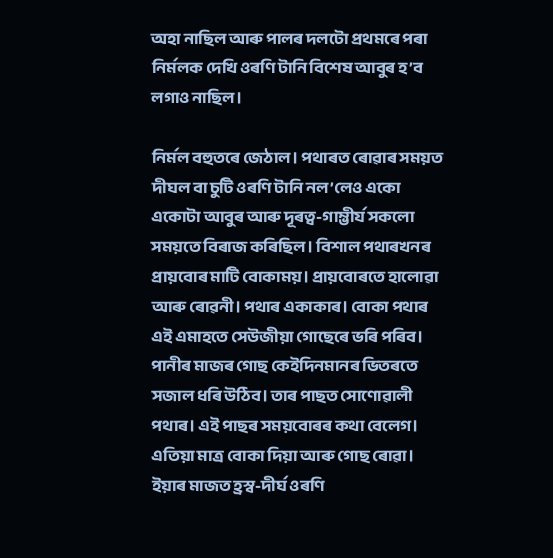অহা নাছিল আৰু পালৰ দলটো প্ৰথমৰে পৰা নিৰ্মলক দেখি ওৰণি টানি বিশেষ আবুৰ হ’ব লগাও নাছিল।

নির্মল বহুতৰে জেঠাল। পথাৰত ৰোৱাৰ সময়ত দীঘল বা চুটি ওৰণি টানি নল’লেও একো একোটা আবুৰ আৰু দূৰত্ব-গাম্ভীর্য সকলো সময়তে বিৰাজ কৰিছিল। বিশাল পথাৰখনৰ প্ৰায়বোৰ মাটি বোকাময়। প্ৰায়বোৰতে হালোৱা আৰু ৰোৱনী। পথাৰ একাকাৰ। বোকা পথাৰ এই এমাহতে সেউজীয়া গোছেৰে ভৰি পৰিব। পানীৰ মাজৰ গোছ কেইদিনমানৰ ভিতৰতে সজাল ধৰি উঠিব। তাৰ পাছত সোণোৱালী পথাৰ। এই পাছৰ সময়বোৰৰ কথা বেলেগ। এতিয়া মাত্র বোকা দিয়া আৰু গোছ ৰোৱা। ইয়াৰ মাজত হ্রস্ব-দীৰ্ঘ ওৰণি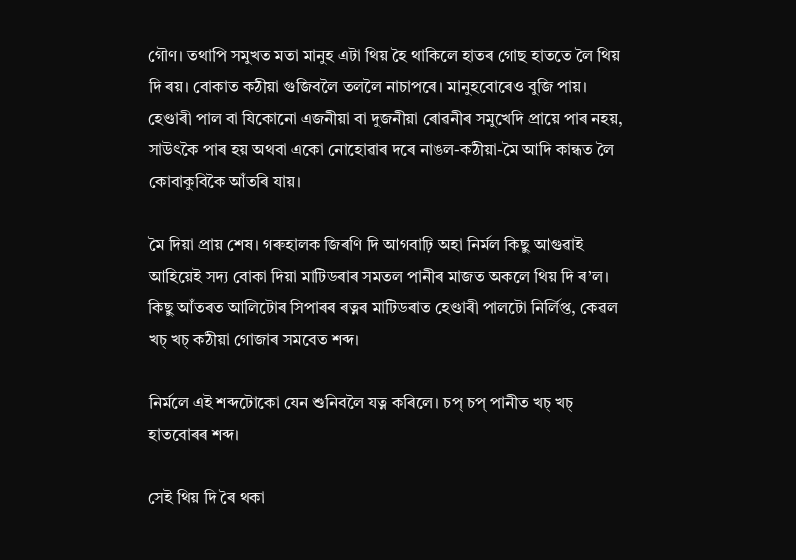গৌণ। তথাপি সমুখত মতা মানুহ এটা থিয় হৈ থাকিলে হাতৰ গোছ হাততে লৈ থিয় দি ৰয়। বোকাত কঠীয়া গুজিবলৈ তললৈ নাচাপৰে। মানুহবোৰেও বুজি পায়। হেণ্ডাৰী পাল বা যিকোনো এজনীয়া বা দুজনীয়া ৰোৱনীৰ সমুখেদি প্ৰায়ে পাৰ নহয়, সাউৎকৈ পাৰ হয় অথবা একো নোহোৱাৰ দৰে নাঙল-কঠীয়া-মৈ আদি কান্ধত লৈ কোবাকুবিকৈ আঁতৰি যায়।

মৈ দিয়া প্রায় শেষ। গৰুহালক জিৰণি দি আগবাঢ়ি অহা নির্মল কিছু আগুৱাই আহিয়েই সদ্য বোকা দিয়া মাটিডৰাৰ সমতল পানীৰ মাজত অকলে থিয় দি ৰ’ল। কিছু আঁতৰত আলিটোৰ সিপাৰৰ ৰত্নৰ মাটিডৰাত হেণ্ডাৰী পালটো নিৰ্লিপ্ত, কেৱল খচ্‌ খচ্ কঠীয়া গোজাৰ সমবেত শব্দ।

নির্মলে এই শব্দটোকো যেন শুনিবলৈ যত্ন কৰিলে। চপ্ চপ্ পানীত খচ্ খচ্‌ হাতবোৰৰ শব্দ।

সেই থিয় দি ৰৈ থকা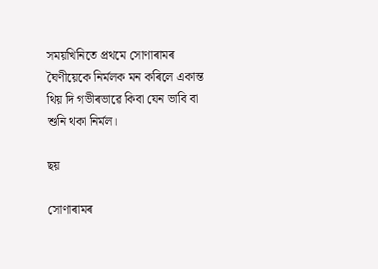সময়খিনিতে প্রথমে সোণাৰামৰ ঘৈণীয়েকে নির্মলক মন কৰিলে একান্ত থিয় দি গভীৰভাৱে কিবা যেন ভাবি বা শুনি থকা নির্মল।

ছয়

সোণাৰামৰ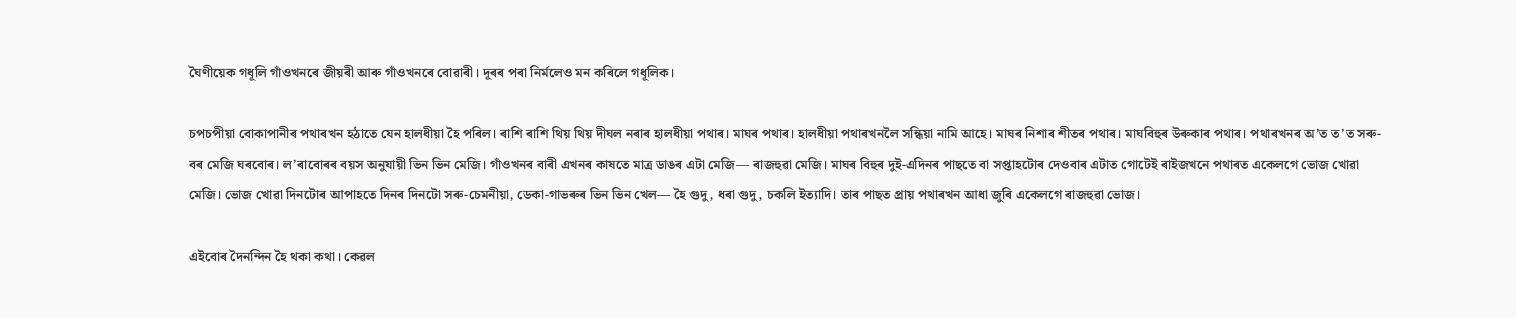ঘৈণীয়েক গধূলি গাঁওখনৰে জীয়ৰী আৰু গাঁওখনৰে বোৱাৰী। দূৰৰ পৰা নিৰ্মলেও মন কৰিলে গধূলিক।

চপচপীয়া বোকাপানীৰ পথাৰখন হঠাতে যেন হালধীয়া হৈ পৰিল। ৰাশি ৰাশি থিয় থিয় দীঘল নৰাৰ হালধীয়া পথাৰ। মাঘৰ পথাৰ। হালধীয়া পথাৰখনলৈ সন্ধিয়া নামি আহে। মাঘৰ নিশাৰ শীতৰ পথাৰ। মাঘবিহুৰ উৰুকাৰ পথাৰ। পথাৰখনৰ অ’ত ত’ত সৰু-বৰ মেজি ঘৰবোৰ। ল’ৰাবোৰৰ বয়স অনুযায়ী ভিন ভিন মেজি। গাঁওখনৰ বাৰী এখনৰ কাষতে মাত্ৰ ডাঙৰ এটা মেজি— ৰাজহুৱা মেজি। মাঘৰ বিহুৰ দুই-এদিনৰ পাছতে বা সপ্তাহটোৰ দেওবাৰ এটাত গোটেই ৰাইজখনে পথাৰত একেলগে ভোজ খোৱা মেজি। ভোজ খোৱা দিনটোৰ আপাহতে দিনৰ দিনটো সৰু-চেমনীয়া, ডেকা-গাভৰুৰ ভিন ভিন খেল— হৈ গুদু, ধৰা গুদু, চকলি ইত্যাদি। তাৰ পাছত প্ৰায় পথাৰখন আধা জুৰি একেলগে ৰাজহুৱা ভোজ।

এইবোৰ দৈনন্দিন হৈ থকা কথা। কেৱল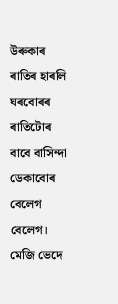উৰুকাৰ ৰাতিৰ হাৰলি ঘৰবোৰৰ ৰাতিটোৰ বাবে বাসিন্দা ডেকাবোৰ বেলেগ বেলেগ। মেজি ভেদে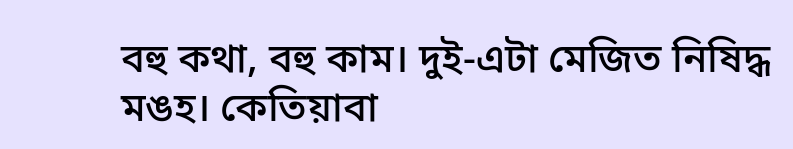বহু কথা, বহু কাম। দুই-এটা মেজিত নিষিদ্ধ মঙহ। কেতিয়াবা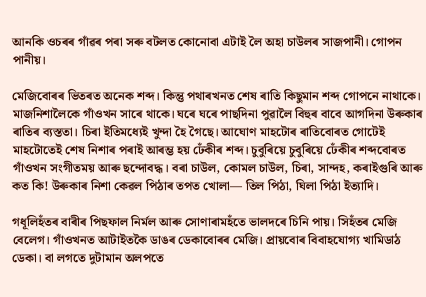আনকি ওচৰৰ গাঁৱৰ পৰা সৰু বটলত কোনোবা এটাই লৈ অহা চাউলৰ সাজপানী। গোপন পানীয়।

মেজিবোৰৰ ভিতৰত অনেক শব্দ। কিন্তু পথাৰখনত শেষ ৰাতি কিছুমান শব্দ গোপনে নাথাকে। মাজনিশালৈকে গাঁওখন সাৰে থাকে। ঘৰে ঘৰে পাছদিনা পুৱালৈ বিহুৰ বাবে আগদিনা উৰুকাৰ ৰাতিৰ ব্যস্ততা। চিৰা ইতিমধ্যেই খুন্দা হৈ গৈছে। আঘোণ মাহটোৰ ৰাতিবোৰত গোটেই মাহটোতেই শেষ নিশাৰ পৰাই আৰম্ভ হয় ঢেঁকীৰ শব্দ। চুবুৰিয়ে চুবুৰিয়ে ঢেঁকীৰ শব্দবোৰত গাঁওখন সংগীতময় আৰু ছন্দোবদ্ধ। বৰা চাউল, কোমল চাউল, চিৰা, সান্দহ, কৰাইগুৰি আৰু কত কি! উৰুকাৰ নিশা কেৱল পিঠাৰ তপত খোলা— তিল পিঠা, ঘিলা পিঠা ইত্যাদি।

গধূলিহঁতৰ বাৰীৰ পিছফাল নিৰ্মল আৰু সোণাৰামহঁতে ভালদৰে চিনি পায়। সিহঁতৰ মেজি বেলেগ। গাঁওখনত আটাইতকৈ ডাঙৰ ডেকাবোৰৰ মেজি। প্ৰায়বোৰ বিবাহযোগ্য খামিডাঠ ডেকা। বা লগতে দুটামান অলপতে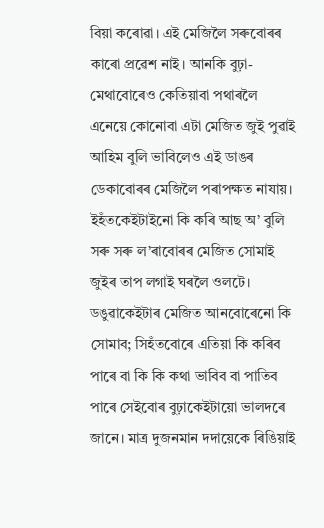বিয়া কৰোৱা। এই মেজিলৈ সৰুবোৰৰ কাৰো প্ৰৱেশ নাই। আনকি বুঢ়া-মেথাবোৰেও কেতিয়াবা পথাৰলৈ এনেয়ে কোনোবা এটা মেজিত জুই পুৱাই আহিম বুলি ভাবিলেও এই ডাঙৰ ডেকাবোৰৰ মেজিলৈ পৰাপক্ষত নাযায়। ইহঁতকেইটাইনো কি কৰি আছ অ’ বুলি সৰু সৰু ল’ৰাবোৰৰ মেজিত সোমাই জুইৰ তাপ লগাই ঘৰলৈ ওলটে। ডঙুৱাকেইটাৰ মেজিত আনবোৰেনো কি সোমাব; সিহঁতবোৰে এতিয়া কি কৰিব পাৰে বা কি কি কথা ভাবিব বা পাতিব পাৰে সেইবোৰ বুঢ়াকেইটায়ো ভালদৰে জানে। মাত্র দুজনমান দদায়েকে ৰিঙিয়াই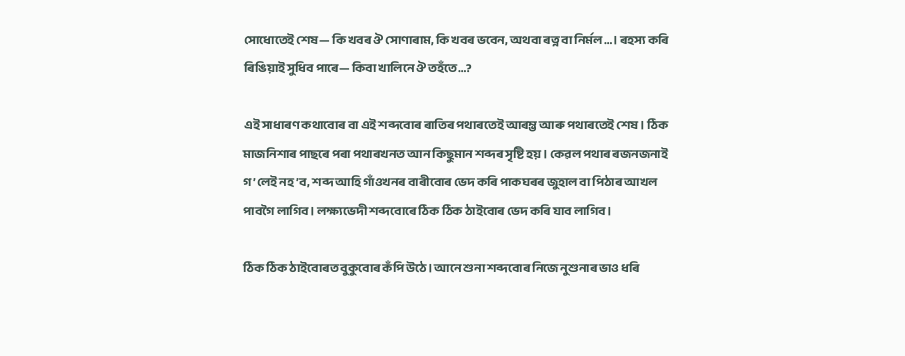সোধোতেই শেষ— কি খবৰ ঔ সোণাৰাম, কি খবৰ ভবেন, অথবা ৰত্ন বা নির্মল…। ৰহস্য কৰি ৰিঙিয়াই সুধিব পাৰে— কিবা খালিনে ঔ তহঁতে…?

এই সাধাৰণ কথাবোৰ বা এই শব্দবোৰ ৰাতিৰ পথাৰতেই আৰম্ভ আৰু পথাৰতেই শেষ। ঠিক মাজনিশাৰ পাছৰে পৰা পথাৰখনত আন কিছুমান শব্দৰ সৃষ্টি হয়। কেৱল পথাৰ ৰজনজনাই গ’লেই নহ’ব, শব্দ আহি গাঁওখনৰ বাৰীবোৰ ভেদ কৰি পাকঘৰৰ জুহাল বা পিঠাৰ আখল পাবগৈ লাগিব। লক্ষ্যভেদী শব্দবোৰে ঠিক ঠিক ঠাইবোৰ ভেদ কৰি যাব লাগিব।

ঠিক ঠিক ঠাইবোৰত বুকুবোৰ কঁপি উঠে। আনে শুনা শব্দবোৰ নিজে নুশুনাৰ ভাও ধৰি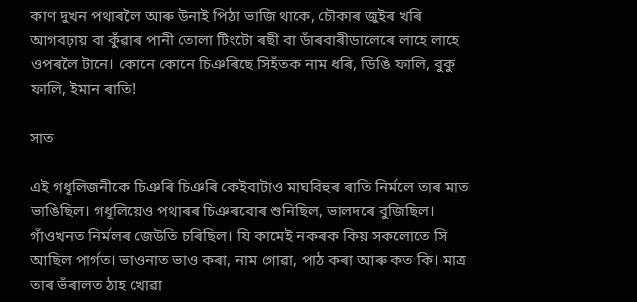কাণ দুখন পথাৰলৈ আৰু উনাই পিঠা ভাজি থাকে, চৌকাৰ জুইৰ খৰি আগবঢ়ায় বা কুঁৱাৰ পানী তোলা টিংটো ৰছী বা ডাঁৰবাৰীডালেৰে লাহে লাহে ওপৰলৈ টানে। কোনে কোনে চিঞৰিছে সিহঁতক নাম ধৰি, ডিঙি ফালি, বুকু ফালি, ইমান ৰাতি!

সাত

এই গধূলিজনীকে চিঞৰি চিঞৰি কেইবাটাও মাঘবিহুৰ ৰাতি নির্মলে তাৰ মাত ভাঙিছিল। গধূলিয়েও পথাৰৰ চিঞৰবোৰ শুনিছিল, ভালদৰে বুজিছিল। গাঁওখনত নিৰ্মলৰ জেউতি চৰিছিল। যি কামেই নকৰক কিয় সকলোতে সি আছিল পাৰ্গত। ভাওনাত ভাও কৰা, নাম গোৱা, পাঠ কৰা আৰু কত কি। মাত্ৰ তাৰ ভঁৰালত ঠাহ খোৱা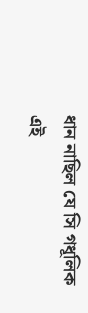ধান নাছিল যে সি গধূলিক এই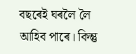বছৰেই ঘৰলৈ লৈ আহিব পাৰে। কিন্তু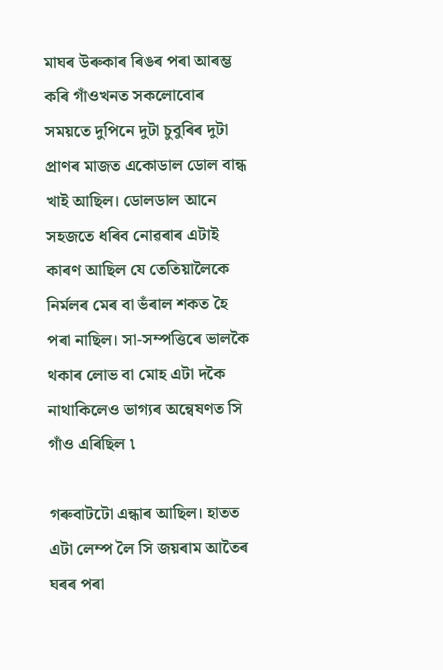মাঘৰ উৰুকাৰ ৰিঙৰ পৰা আৰম্ভ কৰি গাঁওখনত সকলোবোৰ সময়তে দুপিনে দুটা চুবুৰিৰ দুটা প্ৰাণৰ মাজত একোডাল ডোল বান্ধ খাই আছিল। ডোলডাল আনে সহজতে ধৰিব নোৱৰাৰ এটাই কাৰণ আছিল যে তেতিয়ালৈকে নির্মলৰ মেৰ বা ভঁৰাল শকত হৈ পৰা নাছিল। সা-সম্পত্তিৰে ভালকৈ থকাৰ লোভ বা মোহ এটা দকৈ নাথাকিলেও ভাগ্যৰ অন্বেষণত সি গাঁও এৰিছিল ৷

গৰুবাটটো এন্ধাৰ আছিল। হাতত এটা লেম্প লৈ সি জয়ৰাম আতৈৰ ঘৰৰ পৰা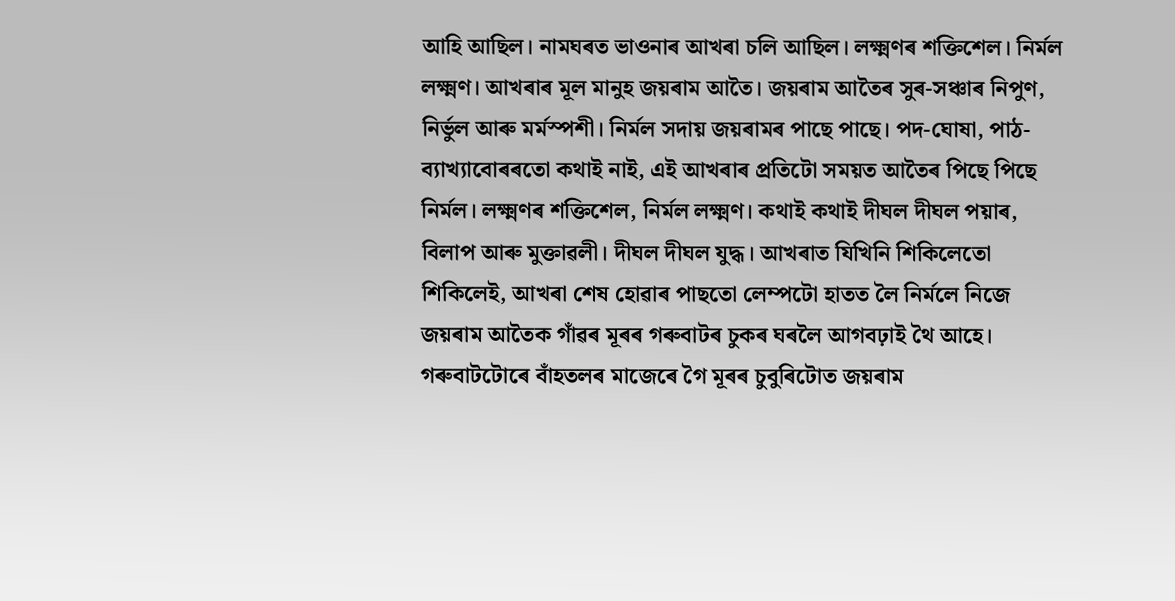আহি আছিল। নামঘৰত ভাওনাৰ আখৰা চলি আছিল। লক্ষ্মণৰ শক্তিশেল। নির্মল লক্ষ্মণ। আখৰাৰ মূল মানুহ জয়ৰাম আতৈ। জয়ৰাম আতৈৰ সুৰ-সঞ্চাৰ নিপুণ, নির্ভুল আৰু মৰ্মস্পশী। নিৰ্মল সদায় জয়ৰামৰ পাছে পাছে। পদ-ঘোষা, পাঠ-ব্যাখ্যাবোৰৰতো কথাই নাই, এই আখৰাৰ প্ৰতিটো সময়ত আতৈৰ পিছে পিছে নিৰ্মল। লক্ষ্মণৰ শক্তিশেল, নির্মল লক্ষ্মণ। কথাই কথাই দীঘল দীঘল পয়াৰ, বিলাপ আৰু মুক্তাৱলী। দীঘল দীঘল যুদ্ধ। আখৰাত যিখিনি শিকিলেতো শিকিলেই, আখৰা শেষ হোৱাৰ পাছতো লেম্পটো হাতত লৈ নির্মলে নিজে জয়ৰাম আতৈক গাঁৱৰ মূৰৰ গৰুবাটৰ চুকৰ ঘৰলৈ আগবঢ়াই থৈ আহে। গৰুবাটটোৰে বাঁহতলৰ মাজেৰে গৈ মূৰৰ চুবুৰিটোত জয়ৰাম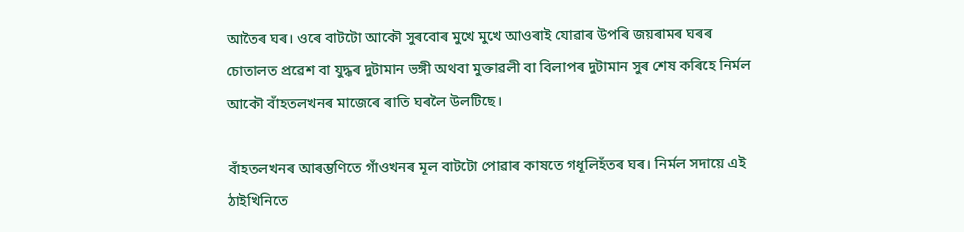আতৈৰ ঘৰ। ওৰে বাটটো আকৌ সুৰবোৰ মুখে মুখে আওৰাই যোৱাৰ উপৰি জয়ৰামৰ ঘৰৰ চোতালত প্ৰৱেশ বা যুদ্ধৰ দুটামান ভঙ্গী অথবা মুক্তাৱলী বা বিলাপৰ দুটামান সুৰ শেষ কৰিহে নির্মল আকৌ বাঁহতলখনৰ মাজেৰে ৰাতি ঘৰলৈ উলটিছে।

বাঁহতলখনৰ আৰম্ভণিতে গাঁওখনৰ মূল বাটটো পোৱাৰ কাষতে গধূলিহঁতৰ ঘৰ। নিৰ্মল সদায়ে এই ঠাইখিনিতে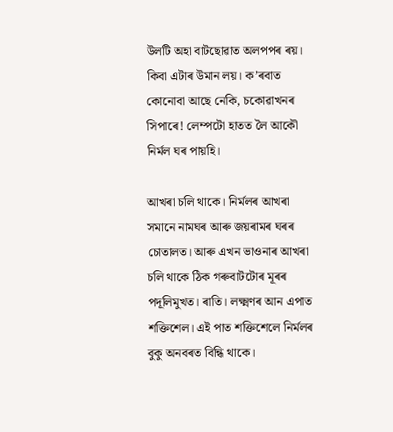উলটি অহা বাটছোৱাত অলপপৰ ৰয়। কিবা এটাৰ উমান লয়। ক’ৰবাত কোনোবা আছে নেকি, চকোৱাখনৰ সিপাৰে! লেম্পটো হাতত লৈ আকৌ নিৰ্মল ঘৰ পায়হি।

আখৰা চলি থাকে। নির্মলৰ আখৰা সমানে নামঘৰ আৰু জয়ৰামৰ ঘৰৰ চোতালত। আৰু এখন ভাওনাৰ আখৰা চলি থাকে ঠিক গৰুবাটটোৰ মূৰৰ পদূলিমুখত। ৰাতি। লক্ষ্মণৰ আন এপাত শক্তিশেল। এই পাত শক্তিশেলে নির্মলৰ বুকু অনবৰত বিন্ধি থাকে।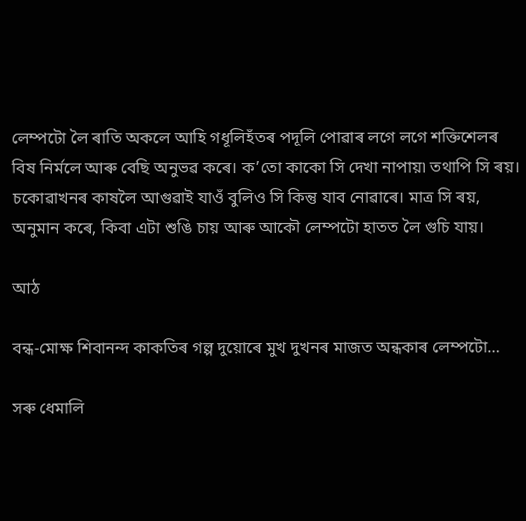লেম্পটো লৈ ৰাতি অকলে আহি গধূলিহঁতৰ পদূলি পোৱাৰ লগে লগে শক্তিশেলৰ বিষ নিৰ্মলে আৰু বেছি অনুভৱ কৰে। ক’তো কাকো সি দেখা নাপায়৷ তথাপি সি ৰয়। চকোৱাখনৰ কাষলৈ আগুৱাই যাওঁ বুলিও সি কিন্তু যাব নোৱাৰে। মাত্র সি ৰয়, অনুমান কৰে, কিবা এটা শুঙি চায় আৰু আকৌ লেম্পটো হাতত লৈ গুচি যায়।

আঠ

বন্ধ-মোক্ষ শিবানন্দ কাকতিৰ গল্প দুয়োৰে মুখ দুখনৰ মাজত অন্ধকাৰ লেম্পটো…

সৰু ধেমালি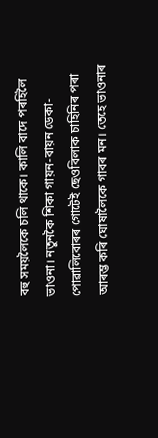বহু সময়লৈকে চলি থাকে। কালি বাদে পৰহিলৈ ভাওনা। নতুনকৈ শিকা গায়ন-বায়ন ডেকা-পোৱালিবোৰৰ গোটেই ছেওবিলাক চাহিনিৰ পৰা আৰম্ভ কৰি ঘোষালৈকে গাবৰ মন। তেহে ভাওনাৰ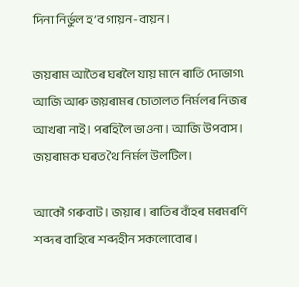দিনা নিৰ্ভুল হ’ব গায়ন-বায়ন।

জয়ৰাম আতৈৰ ঘৰলৈ যায় মানে ৰাতি দোভাগ৷ আজি আৰু জয়ৰামৰ চোতালত নিৰ্মলৰ নিজৰ আখৰা নাই। পৰহিলৈ ভাওনা। আজি উপবাস। জয়ৰামক ঘৰত থৈ নিৰ্মল উলটিল।

আকৌ গৰুবাট। জয়াৰ। ৰাতিৰ বাঁহৰ মৰমৰণি শব্দৰ বাহিৰে শব্দহীন সকলোবোৰ।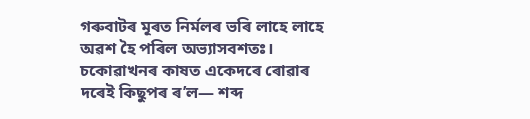গৰুবাটৰ মূৰত নিৰ্মলৰ ভৰি লাহে লাহে অৱশ হৈ পৰিল অভ্যাসবশতঃ। চকোৱাখনৰ কাষত একেদৰে ৰোৱাৰ দৰেই কিছুপৰ ৰ’ল— শব্দ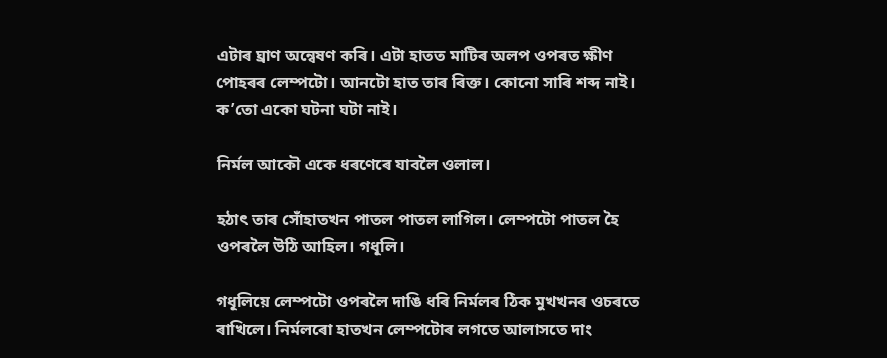এটাৰ ঘ্রাণ অন্বেষণ কৰি। এটা হাতত মাটিৰ অলপ ওপৰত ক্ষীণ পোহৰৰ লেম্পটো। আনটো হাত তাৰ ৰিক্ত। কোনো সাৰি শব্দ নাই। ক’তো একো ঘটনা ঘটা নাই।

নির্মল আকৌ একে ধৰণেৰে যাবলৈ ওলাল।

হঠাৎ তাৰ সোঁহাতখন পাতল পাতল লাগিল। লেম্পটো পাতল হৈ ওপৰলৈ উঠি আহিল। গধূলি।

গধূলিয়ে লেম্পটো ওপৰলৈ দাঙি ধৰি নিৰ্মলৰ ঠিক মুখখনৰ ওচৰতে ৰাখিলে। নিৰ্মলৰো হাতখন লেম্পটোৰ লগতে আলাসতে দাং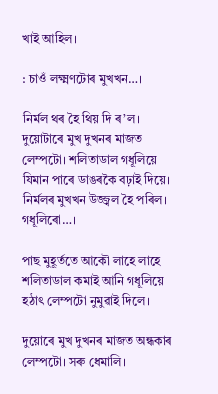খাই আহিল।

: চাওঁ লক্ষ্মণটোৰ মুখখন…।

নিৰ্মল থৰ হৈ থিয় দি ৰ’ল। দুয়োটাৰে মুখ দুখনৰ মাজত লেম্পটো। শলিতাডাল গধূলিয়ে যিমান পাৰে ডাঙৰকৈ বঢ়াই দিয়ে। নিৰ্মলৰ মুখখন উজ্জ্বল হৈ পৰিল। গধূলিৰো…।

পাছ মুহূর্ততে আকৌ লাহে লাহে শলিতাডাল কমাই আনি গধূলিয়ে হঠাৎ লেম্পটো নুমুৱাই দিলে।

দুয়োৰে মুখ দুখনৰ মাজত অন্ধকাৰ লেম্পটো। সৰু ধেমালি।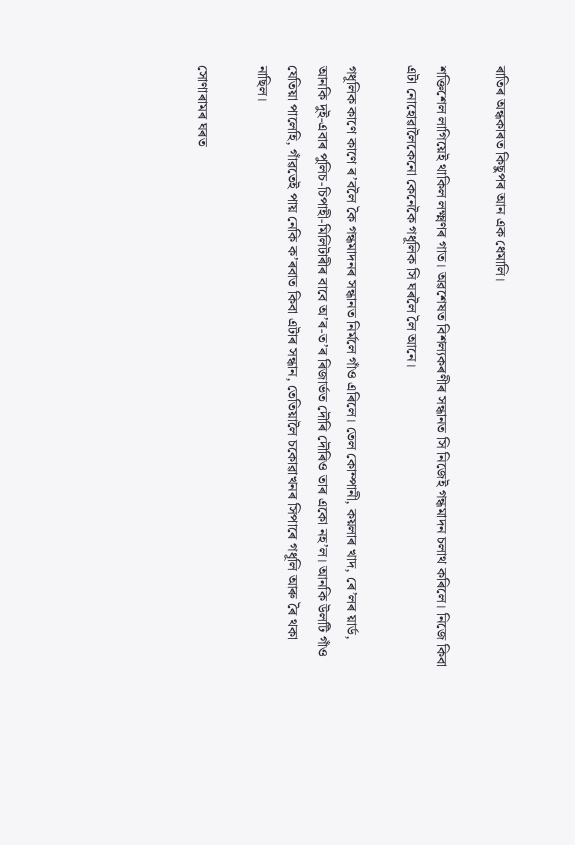ৰাতিৰ অন্ধকাৰত কিছুপৰ আন এক ধেমালি।

শক্তিশেল লাগিয়েই থাকিল লক্ষ্মণৰ গাত। অৱশেষত বিশল্যকৰণীৰ সন্ধানত সি নিজেই গন্ধমাদন চলাথ কৰিলে। নিজে কিবা এটা নোহোৱালৈকেনো কেনেকৈ গধূলিক সি ঘৰলৈ লৈ আনে।

গধূলিক কাণে কাণে ৰ’বলৈ কৈ গন্ধমাদনৰ সন্ধানত নিৰ্মলে গাঁও এৰিলে। তেল কোম্পানী, কয়লাৰ খাদ, ৰে’লৰ য়াৰ্ড, আনকি দুই-এবাৰ পুলিচ-চিপাহী-মিলিটাৰীৰ বাবে অ’ৰ-ত’ৰ ৰিজাৰ্ভত দৌৰি দৌৰিও তাৰ একো নহ’ল। আনকি উলটি গাঁও যেতিয়া পালেহি, গাঁৱতেই পায় নেকি ক’ৰবাত কিবা এটাৰ সন্ধান, তেতিয়ালৈ চকোৱাখনৰ সিপাৰে গধূলি আৰু ৰৈ থকা নাছিল।

সোণাৰামৰ ঘৰত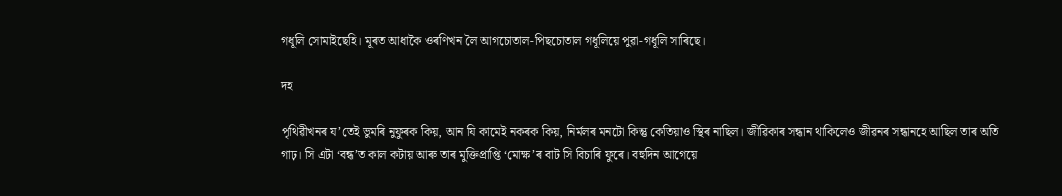গধূলি সোমাইছেহি। মূৰত আধাকৈ ওৰণিখন লৈ আগচোতাল-পিছচোতাল গধূলিয়ে পুৱা-গধূলি সাৰিছে।

দহ

পৃথিৱীখনৰ য’তেই ভুমৰি নুফুৰক কিয়, আন যি কামেই নকৰক কিয়, নির্মলৰ মনটো কিন্তু কেতিয়াও স্থিৰ নাছিল। জীৱিকাৰ সন্ধান থাকিলেও জীৱনৰ সন্ধানহে আছিল তাৰ অতি গাঢ়। সি এটা ‘বন্ধ’ত কাল কটায় আৰু তাৰ মুক্তিপ্রাপ্তি ‘মোক্ষ’ৰ বাট সি বিচাৰি ফুৰে। বহুদিন আগেয়ে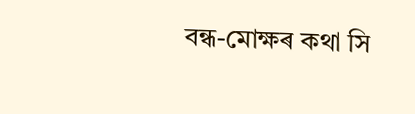বন্ধ-মোক্ষৰ কথা সি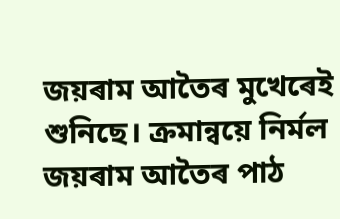জয়ৰাম আতৈৰ মুখেৰেই শুনিছে। ক্রমান্বয়ে নির্মল জয়ৰাম আতৈৰ পাঠ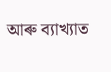আৰু ব্যাখ্যাত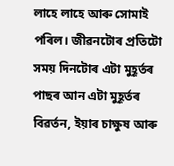লাহে লাহে আৰু সোমাই পৰিল। জীৱনটোৰ প্ৰতিটো সময় দিনটোৰ এটা মুহূৰ্তৰ পাছৰ আন এটা মুহূৰ্তৰ বিৱৰ্তন, ইয়াৰ চাক্ষুষ আৰু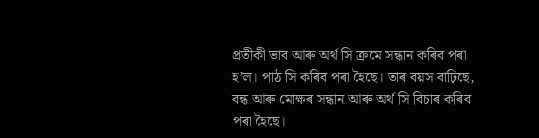প্ৰতীকী ভাব আৰু অৰ্থ সি ক্ৰমে সন্ধান কৰিব পৰা হ’ল। পাঠ সি কৰিব পৰা হৈছে। তাৰ বয়স বাঢ়িছে, বন্ধ আৰু মোক্ষৰ সন্ধান আৰু অৰ্থ সি বিচাৰ কৰিব পৰা হৈছে।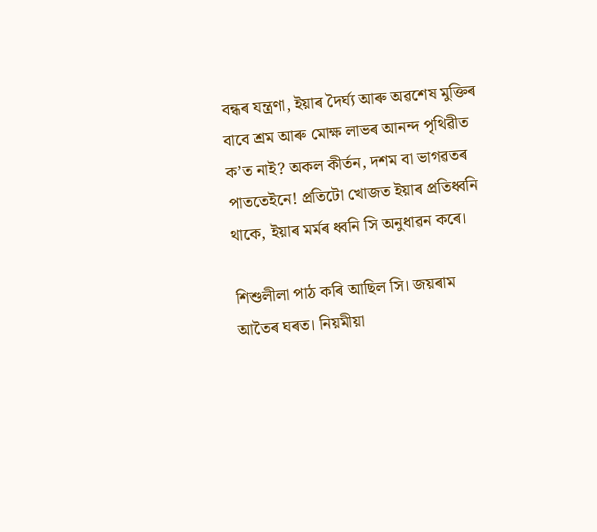বন্ধৰ যন্ত্ৰণা, ইয়াৰ দৈৰ্ঘ্য আৰু অৱশেষ মুক্তিৰ বাবে শ্ৰম আৰু মোক্ষ লাভৰ আনন্দ পৃথিৱীত ক’ত নাই? অকল কীৰ্তন, দশম বা ভাগৱতৰ পাততেইনে! প্ৰতিটো খোজত ইয়াৰ প্ৰতিধ্বনি থাকে, ইয়াৰ মৰ্মৰ ধ্বনি সি অনুধাৱন কৰে।

শিশুলীলা পাঠ কৰি আছিল সি। জয়ৰাম আতৈৰ ঘৰত। নিয়মীয়া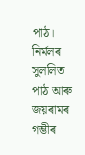পাঠ। নির্মলৰ সুললিত পাঠ আৰু জয়ৰামৰ গম্ভীৰ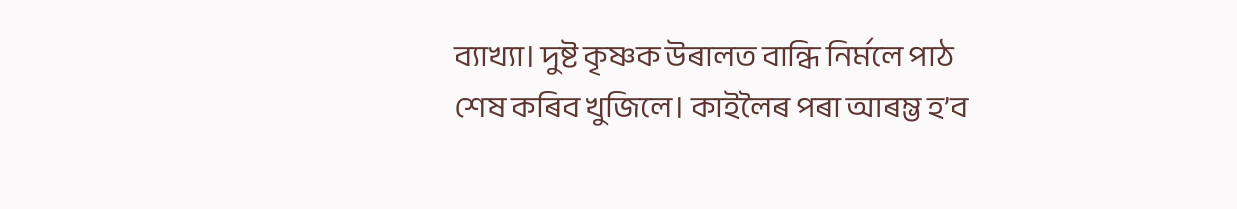ব্যাখ্যা। দুষ্ট কৃষ্ণক উৰালত বান্ধি নিৰ্মলে পাঠ শেষ কৰিব খুজিলে। কাইলৈৰ পৰা আৰম্ভ হ’ব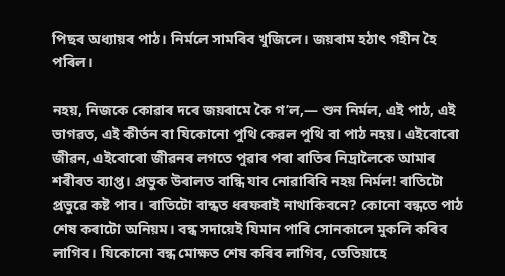পিছৰ অধ্যায়ৰ পাঠ। নির্মলে সামৰিব খুজিলে। জয়ৰাম হঠাৎ গহীন হৈ পৰিল।

নহয়, নিজকে কোৱাৰ দৰে জয়ৰামে কৈ গ’ল,— শুন নির্মল, এই পাঠ, এই ভাগৱত, এই কীর্তন বা যিকোনো পুথি কেৱল পুথি বা পাঠ নহয়। এইবোৰো জীৱন, এইবোৰো জীৱনৰ লগতে পুৱাৰ পৰা ৰাতিৰ নিদ্ৰালৈকে আমাৰ শৰীৰত ব্যাপ্ত। প্ৰভুক উৰালত বান্ধি যাব নোৱাৰিবি নহয় নিৰ্মল! ৰাতিটো প্ৰভুৱে কষ্ট পাব। ৰাতিটো বান্ধত ধৰফৰাই নাথাকিবনে? কোনো বন্ধতে পাঠ শেষ কৰাটো অনিয়ম। বন্ধ সদায়েই যিমান পাৰি সোনকালে মুকলি কৰিব লাগিব। যিকোনো বন্ধ মোক্ষত শেষ কৰিব লাগিব, তেতিয়াহে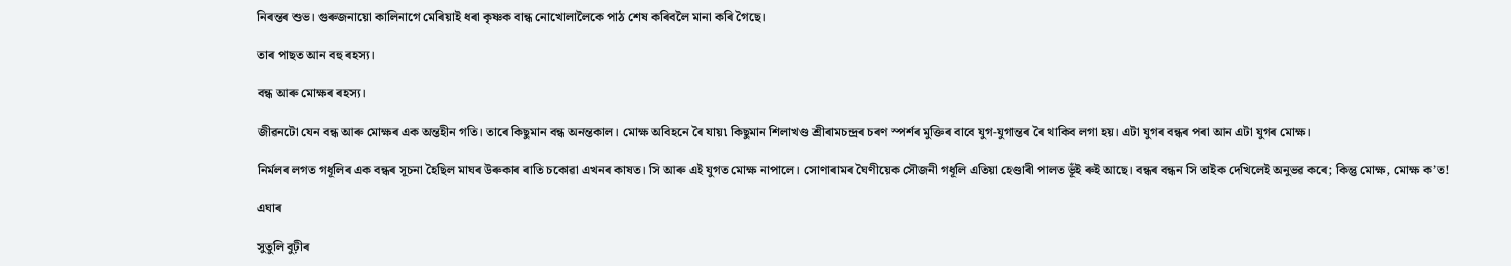নিৰন্তৰ শুভ। গুৰুজনায়ো কালিনাগে মেৰিয়াই ধৰা কৃষ্ণক বান্ধ নোখোলালৈকে পাঠ শেষ কৰিবলৈ মানা কৰি গৈছে।

তাৰ পাছত আন বহু ৰহস্য।

বন্ধ আৰু মোক্ষৰ ৰহস্য।

জীৱনটো যেন বন্ধ আৰু মোক্ষৰ এক অন্তহীন গতি। তাৰে কিছুমান বন্ধ অনন্তকাল। মোক্ষ অবিহনে ৰৈ যায়৷ কিছুমান শিলাখণ্ড শ্ৰীৰামচন্দ্ৰৰ চৰণ স্পৰ্শৰ মুক্তিৰ বাবে যুগ-যুগান্তৰ ৰৈ থাকিব লগা হয়। এটা যুগৰ বন্ধৰ পৰা আন এটা যুগৰ মোক্ষ।

নিৰ্মলৰ লগত গধূলিৰ এক বন্ধৰ সূচনা হৈছিল মাঘৰ উৰুকাৰ ৰাতি চকোৱা এখনৰ কাষত। সি আৰু এই যুগত মোক্ষ নাপালে। সোণাৰামৰ ঘৈণীয়েক সৌজনী গধূলি এতিয়া হেণ্ডাৰী পালত ভূঁই ৰুই আছে। বন্ধৰ বন্ধন সি তাইক দেখিলেই অনুভৱ কৰে; কিন্তু মোক্ষ, মোক্ষ ক’ত!

এঘাৰ

সুতুলি বুঢ়ীৰ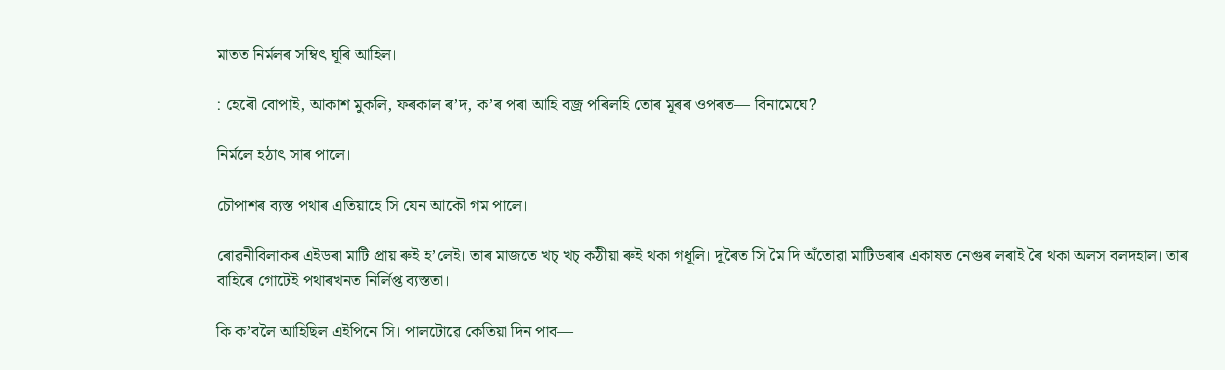মাতত নিৰ্মলৰ সম্বিৎ ঘূৰি আহিল।

: হেৰৌ বোপাই, আকাশ মুকলি, ফৰকাল ৰ’দ, ক’ৰ পৰা আহি বজ্ৰ পৰিলহি তোৰ মূৰৰ ওপৰত— বিনামেঘে?

নির্মলে হঠাৎ সাৰ পালে।

চৌপাশৰ ব্যস্ত পথাৰ এতিয়াহে সি যেন আকৌ গম পালে।

ৰোৱনীবিলাকৰ এইডৰা মাটি প্রায় ৰুই হ’লেই। তাৰ মাজতে খচ্ খচ্ কঠীয়া ৰুই থকা গধূলি। দূৰৈত সি মৈ দি অঁতোৱা মাটিডৰাৰ একাষত নেগুৰ লৰাই ৰৈ থকা অলস বলদহাল। তাৰ বাহিৰে গোটেই পথাৰখনত নির্লিপ্ত ব্যস্ততা।

কি ক’বলৈ আহিছিল এইপিনে সি। পালটোৱে কেতিয়া দিন পাব—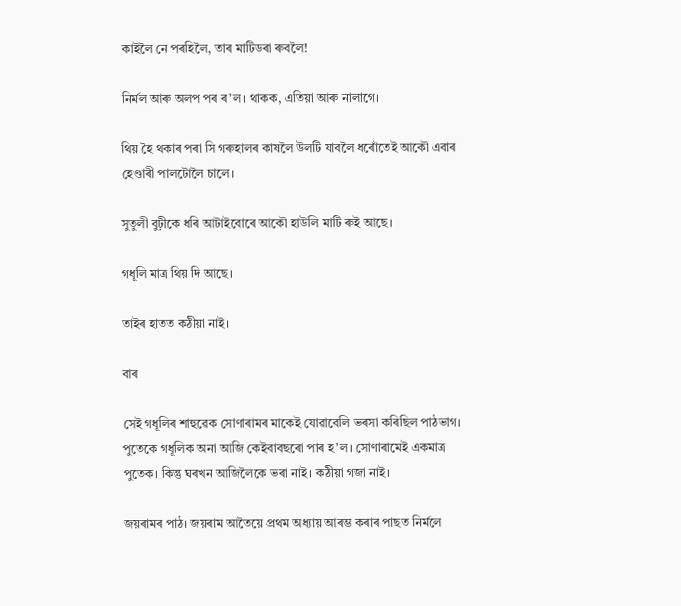কাইলৈ নে পৰহিলৈ, তাৰ মাটিডৰা ৰুবলৈ!

নির্মল আৰু অলপ পৰ ৰ’ল। থাকক, এতিয়া আৰু নালাগে।

থিয় হৈ থকাৰ পৰা সি গৰুহালৰ কাষলৈ উলটি যাবলৈ ধৰোঁতেই আকৌ এবাৰ হেণ্ডাৰী পালটোলৈ চালে।

সুতুলী বুঢ়ীকে ধৰি আটাইবোৰে আকৌ হাউলি মাটি ৰুই আছে।

গধূলি মাত্র থিয় দি আছে।

তাইৰ হাতত কঠীয়া নাই।

বাৰ

সেই গধূলিৰ শাহুৱেক সোণাৰামৰ মাকেই যোৱাবেলি ভৰসা কৰিছিল পাঠভাগ। পুতেকে গধূলিক অনা আজি কেইবাবছৰো পাৰ হ’ল। সোণাৰামেই একমাত্র পুতেক। কিন্তু ঘৰখন আজিলৈকে ভৰা নাই। কঠীয়া গজা নাই।

জয়ৰামৰ পাঠ। জয়ৰাম আতৈয়ে প্রথম অধ্যায় আৰম্ভ কৰাৰ পাছত নির্মলে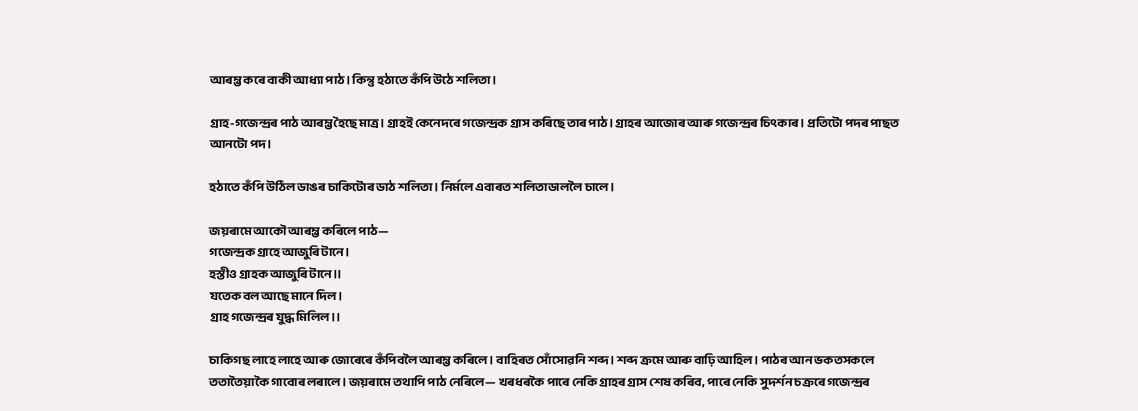আৰম্ভ কৰে বাকী আধ্যা পাঠ। কিন্তু হঠাতে কঁপি উঠে শলিতা।

গ্ৰাহ-গজেন্দ্ৰৰ পাঠ আৰম্ভ হৈছে মাত্র। গ্ৰাহই কেনেদৰে গজেন্দ্ৰক গ্ৰাস কৰিছে তাৰ পাঠ। গ্ৰাহৰ আজোৰ আৰু গজেন্দ্ৰৰ চিৎকাৰ। প্ৰতিটো পদৰ পাছত আনটো পদ।

হঠাতে কঁপি উঠিল ডাঙৰ চাকিটোৰ ডাঠ শলিতা। নির্মলে এবাৰত শলিতাডাললৈ চালে।

জয়ৰামে আকৌ আৰম্ভ কৰিলে পাঠ—
গজেন্দ্ৰক গ্ৰাহে আজুৰি টানে।
হস্তীও গ্রাহক আজুৰি টানে।।
যতেক বল আছে মানে দিল।
গ্ৰাহ গজেন্দ্ৰৰ যুদ্ধ মিলিল।।

চাকিগছ লাহে লাহে আৰু জোৰেৰে কঁপিবলৈ আৰম্ভ কৰিলে। বাহিৰত সোঁসোৱনি শব্দ। শব্দ ক্ৰমে আৰু বাঢ়ি আহিল। পাঠৰ আন ভকতসকলে ততাতৈয়াকৈ গাবোৰ লৰালে। জয়ৰামে তথাপি পাঠ নেৰিলে— খৰধৰকৈ পাৰে নেকি গ্ৰাহৰ গ্ৰাস শেষ কৰিব, পাৰে নেকি সুদৰ্শন চক্ৰৰে গজেন্দ্ৰৰ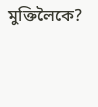মুক্তিলৈকে?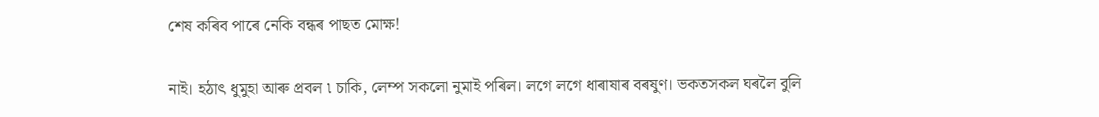শেষ কৰিব পাৰে নেকি বন্ধৰ পাছত মোক্ষ!

নাই। হঠাৎ ধুমুহা আৰু প্ৰবল ৷ চাকি, লেম্প সকলো নুমাই পৰিল। লগে লগে ধাৰাষাৰ বৰষুণ। ভকতসকল ঘৰলৈ বুলি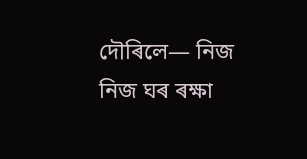দৌৰিলে— নিজ নিজ ঘৰ ৰক্ষা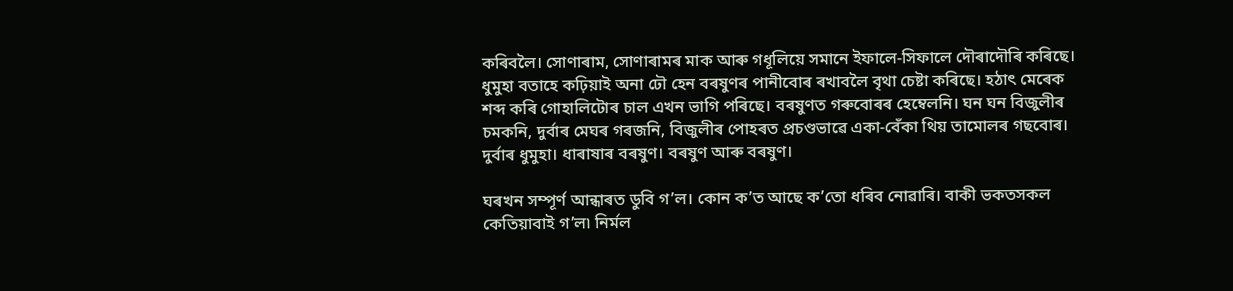কৰিবলৈ। সোণাৰাম, সোণাৰামৰ মাক আৰু গধূলিয়ে সমানে ইফালে-সিফালে দৌৰাদৌৰি কৰিছে। ধুমুহা বতাহে কঢ়িয়াই অনা ঢৌ হেন বৰষুণৰ পানীবোৰ ৰখাবলৈ বৃথা চেষ্টা কৰিছে। হঠাৎ মেৰেক শব্দ কৰি গোহালিটোৰ চাল এখন ভাগি পৰিছে। বৰষুণত গৰুবোৰৰ হেম্বেলনি। ঘন ঘন বিজুলীৰ চমকনি, দুৰ্বাৰ মেঘৰ গৰজনি, বিজুলীৰ পোহৰত প্ৰচণ্ডভাৱে একা-বেঁকা থিয় তামোলৰ গছবোৰ। দুৰ্বাৰ ধুমুহা। ধাৰাষাৰ বৰষুণ। বৰষুণ আৰু বৰষুণ।

ঘৰখন সম্পূর্ণ আন্ধাৰত ডুবি গ’ল। কোন ক’ত আছে ক’তো ধৰিব নোৱাৰি। বাকী ভকতসকল কেতিয়াবাই গ’ল৷ নিৰ্মল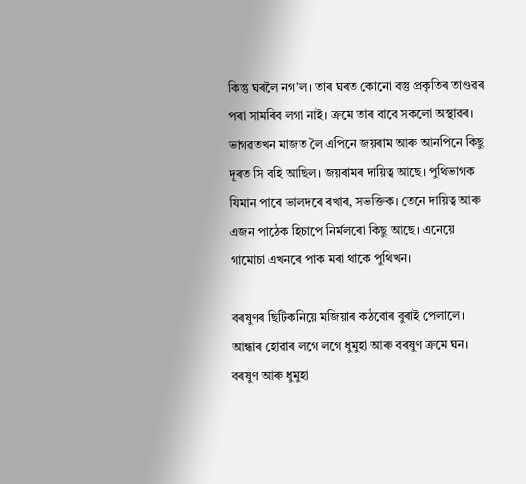কিন্তু ঘৰলৈ নগ’ল। তাৰ ঘৰত কোনো বস্তু প্ৰকৃতিৰ তাণ্ডৱৰ পৰা সামৰিব লগা নাই। ক্রমে তাৰ বাবে সকলো অস্থাৱৰ। ভাগৱতখন মাজত লৈ এপিনে জয়ৰাম আৰু আনপিনে কিছু দূৰত সি বহি আছিল। জয়ৰামৰ দায়িত্ব আছে। পুথিভাগক যিমান পাৰে ভালদৰে ৰখাৰ, সভক্তিক। তেনে দায়িত্ব আৰু এজন পাঠেক হিচাপে নিৰ্মলৰো কিছু আছে। এনেয়ে গামোচা এখনৰে পাক মৰা থাকে পুথিখন।

বৰষুণৰ ছিটিকনিয়ে মজিয়াৰ কঠবোৰ বুৰাই পেলালে। আন্ধাৰ হোৱাৰ লগে লগে ধুমুহা আৰু বৰষুণ ক্ৰমে ঘন। বৰষুণ আৰু ধুমুহা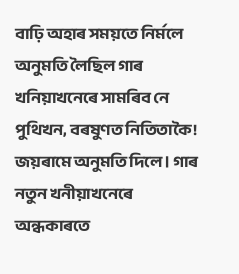বাঢ়ি অহাৰ সময়তে নির্মলে অনুমতি লৈছিল গাৰ খনিয়াখনেৰে সামৰিব নে পুথিখন, বৰষুণত নিতিতাকৈ! জয়ৰামে অনুমতি দিলে। গাৰ নতুন খনীয়াখনেৰে অন্ধকাৰতে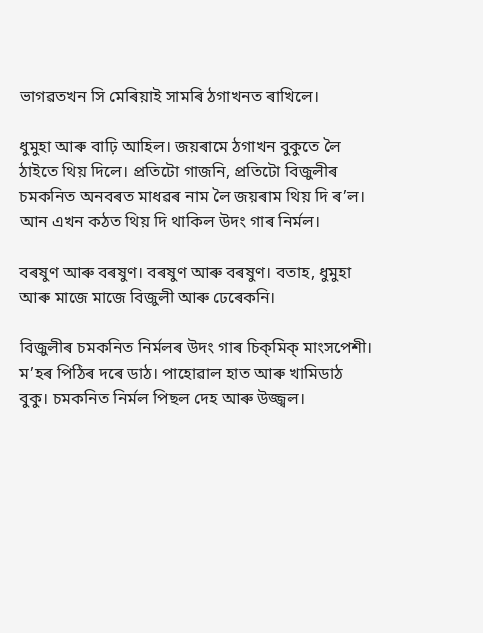ভাগৱতখন সি মেৰিয়াই সামৰি ঠগাখনত ৰাখিলে।

ধুমুহা আৰু বাঢ়ি আহিল। জয়ৰামে ঠগাখন বুকুতে লৈ ঠাইতে থিয় দিলে। প্ৰতিটো গাজনি, প্ৰতিটো বিজুলীৰ চমকনিত অনবৰত মাধৱৰ নাম লৈ জয়ৰাম থিয় দি ৰ’ল। আন এখন কঠত থিয় দি থাকিল উদং গাৰ নিৰ্মল।

বৰষুণ আৰু বৰষুণ। বৰষুণ আৰু বৰষুণ। বতাহ, ধুমুহা আৰু মাজে মাজে বিজুলী আৰু ঢেৰেকনি।

বিজুলীৰ চমকনিত নিৰ্মলৰ উদং গাৰ চিক্‌মিক্‌ মাংসপেশী। ম’হৰ পিঠিৰ দৰে ডাঠ। পাহোৱাল হাত আৰু খামিডাঠ বুকু। চমকনিত নিৰ্মল পিছল দেহ আৰু উজ্জ্বল।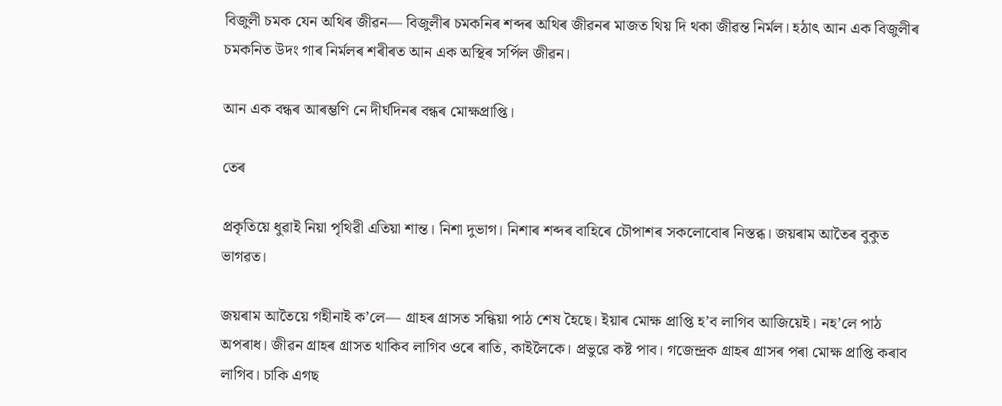বিজুলী চমক যেন অথিৰ জীৱন— বিজুলীৰ চমকনিৰ শব্দৰ অথিৰ জীৱনৰ মাজত থিয় দি থকা জীৱন্ত নির্মল। হঠাৎ আন এক বিজুলীৰ চমকনিত উদং গাৰ নিৰ্মলৰ শৰীৰত আন এক অস্থিৰ সৰ্পিল জীৱন।

আন এক বন্ধৰ আৰম্ভণি নে দীর্ঘদিনৰ বন্ধৰ মোক্ষপ্ৰাপ্তি।

তেৰ

প্ৰকৃতিয়ে ধুৱাই নিয়া পৃথিৱী এতিয়া শান্ত। নিশা দুভাগ। নিশাৰ শব্দৰ বাহিৰে চৌপাশৰ সকলোবোৰ নিস্তব্ধ। জয়ৰাম আতৈৰ বুকুত ভাগৱত।

জয়ৰাম আতৈয়ে গহীনাই ক’লে— গ্ৰাহৰ গ্ৰাসত সন্ধিয়া পাঠ শেষ হৈছে। ইয়াৰ মোক্ষ প্রাপ্তি হ’ব লাগিব আজিয়েই। নহ’লে পাঠ অপৰাধ। জীৱন গ্ৰাহৰ গ্ৰাসত থাকিব লাগিব ওৰে ৰাতি, কাইলৈকে। প্ৰভুৱে কষ্ট পাব। গজেন্দ্ৰক গ্ৰাহৰ গ্ৰাসৰ পৰা মোক্ষ প্রাপ্তি কৰাব লাগিব। চাকি এগছ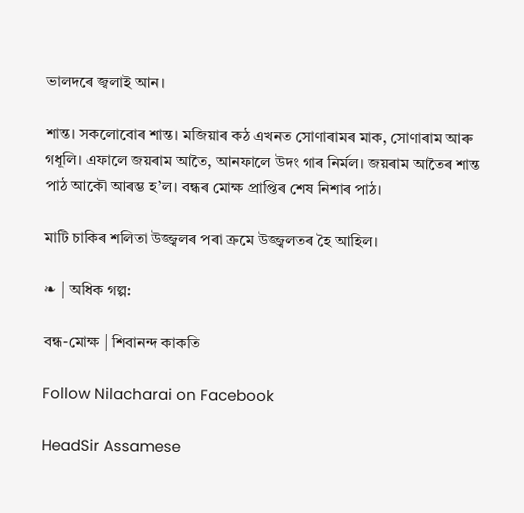ভালদৰে জ্বলাই আন।

শান্ত। সকলোবোৰ শান্ত। মজিয়াৰ কঠ এখনত সোণাৰামৰ মাক, সোণাৰাম আৰু গধূলি। এফালে জয়ৰাম আতৈ, আনফালে উদং গাৰ নির্মল। জয়ৰাম আতৈৰ শান্ত পাঠ আকৌ আৰম্ভ হ’ল। বন্ধৰ মোক্ষ প্ৰাপ্তিৰ শেষ নিশাৰ পাঠ।

মাটি চাকিৰ শলিতা উজ্জ্বলৰ পৰা ক্ৰমে উজ্জ্বলতৰ হৈ আহিল।

❧ | অধিক গল্প:

বন্ধ-মোক্ষ | শিবানন্দ কাকতি

Follow Nilacharai on Facebook

HeadSir Assamese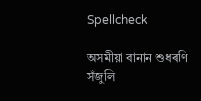Spellcheck

অসমীয়া বানান শুধৰণি সঁজুলি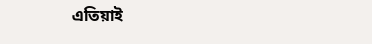এতিয়াই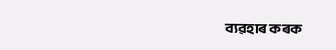ব্যৱহাৰ কৰক